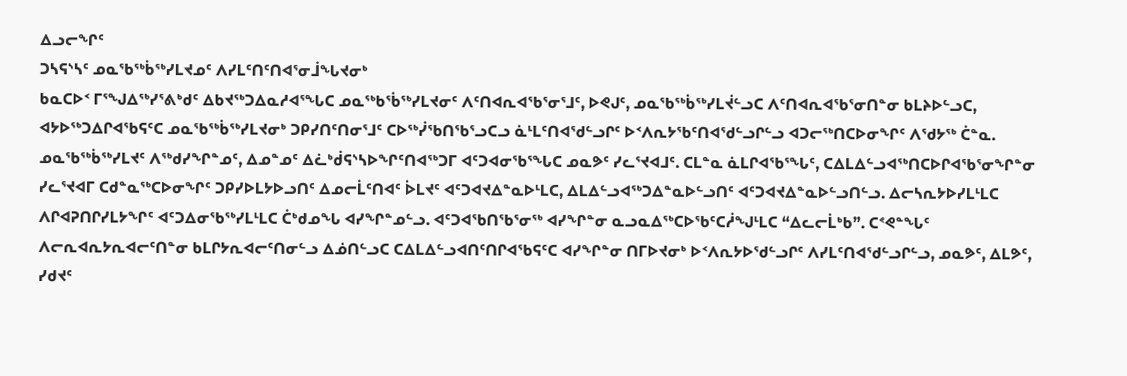ᐃᓗᓕᖏᑦ
ᑐᓴᕋᔅᓴᑦ ᓄᓇᖃᖅᑳᖅᓯᒪᔪᓄᑦ ᐱᓯᒪᑦᑎᑦᑎᐊᕐᓂᒨᖓᔪᓂᒃ
ᑲᓇᑕᐅᑉ ᒥᕐᖑᐃᖅᓯᕐᕕᒃᑯᑦ ᐃᑲᔪᖅᑐᐃᓇᓱᐊᕐᖓᑕ ᓄᓇᖅᑲᖄᖅᓯᒪᔪᓂᑦ ᐱᑦᑎᐊᕆᐊᖃᕐᓂᕐᒧᑦ, ᐅᕙᒍᑦ, ᓄᓇᖃᖅᑳᖅᓯᒪᔫᓪᓗᑕ ᐱᑦᑎᐊᕆᐊᖃᕐᓂᑎᓐᓂ ᑲᒪᔨᐅᓪᓗᑕ, ᐊᔭᐅᖅᑐᐃᒋᐊᖃᕋᑦᑕ ᓄᓇᖃᖅᑳᖅᓯᒪᔪᓂᒃ ᑐᑭᓯᑎᑦᑎᓂᕐᒧᑦ ᑕᐅᖅᓰᖃᑎᖃᕐᓗᑕᓗ ᓈᒻᒪᑦᑎᐊᖁᓪᓗᒋᑦ ᐅᑉᐱᕆᔭᖃᑦᑎᐊᖁᓪᓗᒋᓪᓗ ᐊᑐᓕᖅᑎᑕᐅᓂᖏᑦ ᐱᖁᔭᖅ ᑖᓐᓇ.
ᓄᓇᖃᖅᑳᖅᓯᒪᔪᑦ ᐱᖅᑯᓯᖏᓐᓄᑦ, ᐃᓄᓐᓄᑦ ᐃᓛᒃᑰᕋᔅᓴᐅᖏᑦᑎᐊᖅᑐᒥ ᐊᑦᑐᐊᓂᖃᕐᖓᑕ ᓄᓇᕗᑦ ᓯᓚᕐᔪᐊᒧᑦ. ᑕᒪᓐᓇ ᓈᒪᒋᐊᖃᕐᖓᑦ, ᑕᐃᒪᐃᓪᓗᐊᖅᑎᑕᐅᒋᐊᖃᕐᓂᖏᓐᓂ ᓯᓚᕐᔪᐊᒥ ᑕᑯᓐᓇᖅᑕᐅᓂᖏᑦ ᑐᑭᓯᐅᒪᔭᐅᓗᑎᑦ ᐃᓄᓕᒫᑦᑎᐊᑦ ᐆᒪᔪᑦ ᐊᑦᑐᐊᔪᐃᓐᓇᐅᒻᒪᑕ, ᐃᒪᐃᓪᓗᐊᖅᑐᐃᓐᓇᐅᓪᓗᑎᑦ ᐊᑦᑐᐊᔪᐃᓐᓇᐅᓪᓗᑎᓪᓗ. ᐃᓕᓴᕆᔭᐅᓯᒪᒻᒪᑕ ᐱᒋᐊᕈᑎᒋᓯᒪᔭᖏᑦ ᐊᑦᑐᐃᓂᖃᖅᓯᒪᒻᒪᑕ ᑖᒃᑯᓄᖓ ᐊᓯᖏᓐᓄᓪᓗ. ᐊᑦᑐᐊᖃᑎᖃᕐᓂᖅ ᐊᓯᖏᓐᓂ ᓇᓗᓇᐃᖅᑕᐅᖃᑦᑕᓲᖑᒻᒪᑕ “ᐃᓚᓕᒫᒃᑲ”. ᑕᕝᕙᓐᖓᑦ ᐱᓕᕆᐊᕆᔭᕆᐊᓕᑦᑎᓐᓂ ᑲᒪᒋᔭᕆᐊᓕᑦᑎᓂᓪᓗ ᐃᓅᑎᓪᓗᑕ ᑕᐃᒪᐃᓪᓗᐊᑎᑦᑎᒋᐊᖃᕋᑦᑕ ᐊᓯᖏᓐᓂ ᑎᒥᐅᔪᓂᒃ ᐅᑉᐱᕆᔭᐅᖁᓪᓗᒋᑦ ᐱᓯᒪᑦᑎᐊᖁᓪᓗᒋᓪᓗ, ᓄᓇᕗᑦ, ᐃᒪᕗᑦ, ᓯᑯᔪᑦ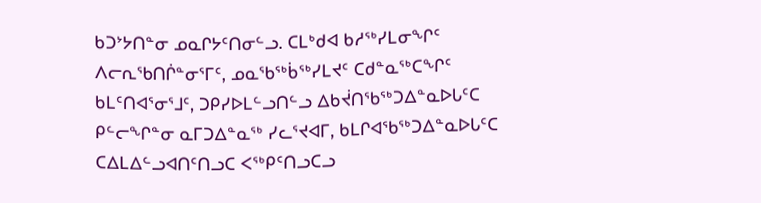ᑲᑐᔾᔭᑎᓐᓂ ᓄᓇᒋᔭᑦᑎᓂᓪᓗ. ᑕᒪᒃᑯᐊ ᑲᓱᖅᓯᒪᓂᖏᑦ ᐱᓕᕆᖃᑎᒌᓐᓂᕐᒥᑦ, ᓄᓇᖃᖅᑳᖅᓯᒪᔪᑦ ᑕᑯᓐᓇᖅᑕᖏᑦ ᑲᒪᑦᑎᐊᕐᓂᕐᒧᑦ, ᑐᑭᓯᐅᒪᓪᓗᑎᓪᓗ ᐃᑲᔫᑎᖃᖅᑐᐃᓐᓇᐅᒐᑦᑕ ᑭᓪᓕᖏᓐᓂ ᓇᒥᑐᐃᓐᓇᖅ ᓯᓚᕐᔪᐊᒥ, ᑲᒪᒋᐊᖃᖅᑐᐃᓐᓇᐅᒐᑦᑕ ᑕᐃᒪᐃᓪᓗᐊᑎᑦᑎᓗᑕ ᐸᖅᑭᑦᑎᓗᑕᓗ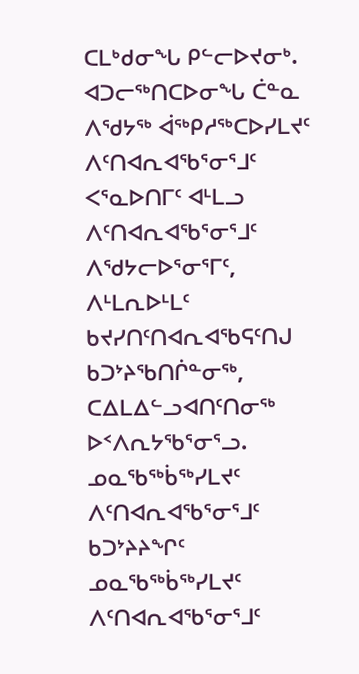ᑕᒪᒃᑯᓂᖓ ᑭᓪᓕᐅᔪᓂᒃ.
ᐊᑐᓕᖅᑎᑕᐅᓂᖓ ᑖᓐᓇ ᐱᖁᔭᖅ ᐋᖅᑭᓱᖅᑕᐅᓯᒪᔪᑦ ᐱᑦᑎᐊᕆᐊᖃᕐᓂᕐᒧᑦ ᐸᕐᓇᐅᑎᒥᑦ ᐊᒻᒪᓗ ᐱᑦᑎᐊᕆᐊᖃᕐᓂᕐᒧᑦ ᐱᖁᔭᓕᐅᕐᓂᕐᒥᑦ, ᐱᒻᒪᕆᐅᒻᒪᑦ ᑲᔪᓯᑎᑦᑎᐊᕆᐊᖃᕋᑦᑎᒍ ᑲᑐᔾᔨᖃᑎᒌᓐᓂᖅ, ᑕᐃᒪᐃᓪᓗᐊᑎᑦᑎᓂᖅ ᐅᑉᐱᕆᔭᖃᕐᓂᕐᓗ.
ᓄᓇᖃᖅᑳᖅᓯᒪᔪᑦ ᐱᑦᑎᐊᕆᐊᖃᕐᓂᕐᒧᑦ ᑲᑐᔾᔨᔨᖏᑦ
ᓄᓇᖃᖅᑳᖅᓯᒪᔪᑦ ᐱᑦᑎᐊᕆᐊᖃᕐᓂᕐᒧᑦ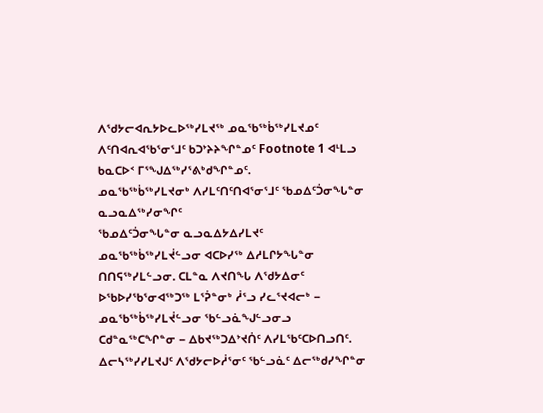ᐱᖁᔭᓕᐊᕆᔭᐅᓚᐅᖅᓯᒪᔪᖅ ᓄᓇᖃᖅᑳᖅᓯᒪᔪᓄᑦ ᐱᑦᑎᐊᕆᐊᖃᕐᓂᕐᒧᑦ ᑲᑐᔾᔨᔨᖏᓐᓄᑦ Footnote 1 ᐊᒻᒪᓗ ᑲᓇᑕᐅᑉ ᒥᕐᖑᐃᖅᓯᕐᕕᒃᑯᖏᓐᓄᑦ.
ᓄᓇᖃᖅᑳᖅᓯᒪᔪᓂᒃ ᐱᓯᒪᑦᑎᑦᑎᐊᕐᓂᕐᒧᑦ ᖃᓄᐃᑦᑑᓂᖓᓐᓂ ᓇᓗᓇᐃᖅᓯᓂᖏᑦ
ᖃᓄᐃᑦᑑᓂᖓᓐᓂ ᓇᓗᓇᐃᔭᐃᓯᒪᔪᑦ ᓄᓇᖃᖅᑳᖅᓯᒪᔫᓪᓗᓂ ᐊᑕᐅᓯᖅ ᐃᓱᒪᒋᔭᖓᓐᓂ ᑎᑎᕋᖅᓯᒪᓪᓗᓂ. ᑕᒪᓐᓇ ᐱᔪᑎᖓ ᐱᖁᔭᐃᓂᑦ ᐅᖃᐅᓯᖃᕐᓂᐊᖅᑐᖅ ᒪᕐᕉᓐᓂᒃ ᓲᕐᓗ ᓯᓚᕐᔪᐊᓕᒃ − ᓄᓇᖃᖅᑳᖅᓯᒪᔫᓪᓗᓂ ᖃᓪᓗᓈᖑᓪᓗᓂᓗ ᑕᑯᓐᓇᖅᑕᖏᓐᓂ − ᐃᑲᔪᖅᑐᐃᔾᔪᑏᑦ ᐱᓯᒪᖃᑦᑕᐅᑎᓗᑎᑦ. ᐃᓕᓴᖅᓯᓯᒪᔪᒍᑦ ᐱᖁᔭᓕᐅᓲᕐᓂᑦ ᖃᓪᓗᓈᑦ ᐃᓕᖅᑯᓯᖏᓐᓂ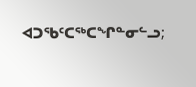ᐊᑐᖃᑦᑕᖅᑕᖏᓐᓂᓪᓗ;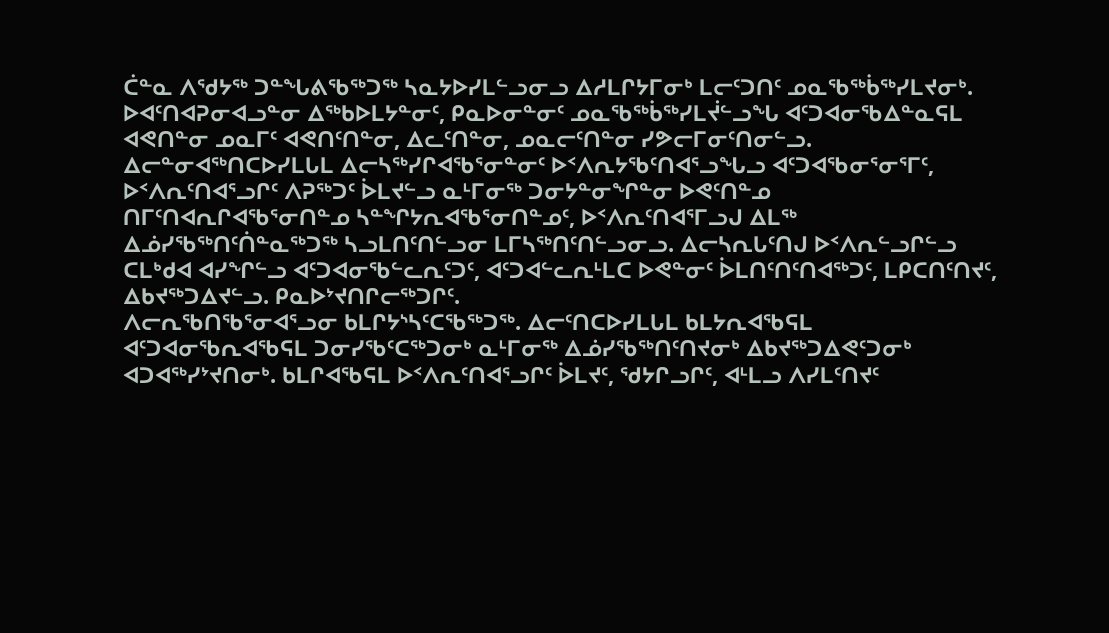ᑖᓐᓇ ᐱᖁᔭᖅ ᑐᓐᖓᕕᖃᖅᑐᖅ ᓴᓇᔭᐅᓯᒪᓪᓗᓂᓗ ᐃᓱᒪᒋᔭᒥᓂᒃ ᒪᓕᑦᑐᑎᑦ ᓄᓇᖃᖅᑳᖅᓯᒪᔪᓂᒃ.
ᐅᐊᑦᑎᐊᕈᓂᐊᓗᓐᓂ ᐃᖅᑲᐅᒪᔭᓐᓂᑦ, ᑭᓇᐅᓂᓐᓂᑦ ᓄᓇᖃᖅᑳᖅᓯᒪᔫᓪᓗᖓ ᐊᑦᑐᐊᓂᖃᐃᓐᓇᕋᒪ ᐊᕙᑎᓐᓂ ᓄᓇᒥᑦ ᐊᕙᑎᑦᑎᓐᓂ, ᐃᓚᑦᑎᓐᓂ, ᓄᓇᓕᑦᑎᓐᓂ ᓯᕗᓕᒥᓂᑦᑎᓂᓪᓗ. ᐃᓕᓐᓂᐊᖅᑎᑕᐅᓯᒪᒐᒪ ᐃᓕᓴᖅᓯᒋᐊᖃᕐᓂᓐᓂᑦ ᐅᑉᐱᕆᔭᖃᑦᑎᐊᕐᓗᖓᓗ ᐊᑦᑐᐊᖃᓂᕐᓂᕐᒥᑦ, ᐅᑉᐱᕆᑦᑎᐊᕐᓗᒋᑦ ᐱᕈᖅᑐᑦ ᐆᒪᔪᓪᓗ ᓇᒻᒥᓂᖅ ᑐᓂᔭᓐᓂᖏᓐᓂ ᐅᕙᑦᑎᓐᓄ ᑎᒥᑦᑎᐊᕆᒋᐊᖃᕐᓂᑎᓐᓄ ᓴᓐᖏᔭᕆᐊᖃᕐᓂᑎᓐᓄᑦ, ᐅᑉᐱᕆᑦᑎᐊᕐᒥᓗᒍ ᐃᒪᖅ ᐃᓅᓯᖃᖅᑎᑦᑏᓐᓇᖅᑐᖅ ᓴᓗᒪᑎᑦᑎᓪᓗᓂ ᒪᒥᓴᖅᑎᑦᑎᓪᓗᓂᓗ. ᐃᓕᓴᕆᒐᑦᑎᒍ ᐅᑉᐱᕆᓪᓗᒋᓪᓗ ᑕᒪᒃᑯᐊ ᐊᓯᖏᓪᓗ ᐊᑦᑐᐊᓂᖃᓪᓚᕆᑦᑐᑦ, ᐊᑦᑐᐊᓪᓚᕆᒻᒪᑕ ᐅᕙᓐᓂᑦ ᐆᒪᑎᑦᑎᑦᑎᐊᖅᑐᑦ, ᒪᑭᑕᑎᑦᑎᔪᑦ, ᐃᑲᔪᖅᑐᐃᔪᓪᓗ. ᑭᓇᐅᔾᔪᑎᒋᓕᖅᑐᒋᑦ.
ᐱᓕᕆᖃᑎᖃᕐᓂᐊᕐᓗᓂ ᑲᒪᒋᔭᔅᓴᑦᑕᖃᖅᑐᖅ. ᐃᓕᑦᑎᑕᐅᓯᒪᒐᒪ ᑲᒪᔭᕆᐊᖃᕋᒪ ᐊᑦᑐᐊᓂᖃᕆᐊᖃᕋᒪ ᑐᓂᓯᖃᑦᑕᖅᑐᓂᒃ ᓇᒻᒥᓂᖅ ᐃᓅᓯᖃᖅᑎᑦᑎᔪᓂᒃ ᐃᑲᔪᖅᑐᐃᕙᑦᑐᓂᒃ ᐊᑐᐊᖅᓯᔾᔪᑎᓂᒃ. ᑲᒪᒋᐊᖃᕋᒪ ᐅᑉᐱᕆᑦᑎᐊᕐᓗᒋᑦ ᐆᒪᔪᑦ, ᖁᔭᒋᓗᒋᑦ, ᐊᒻᒪᓗ ᐱᓯᒪᑦᑎᔪᑦ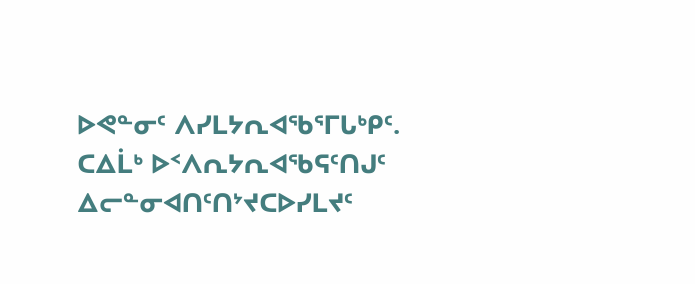ᐅᕙᓐᓂᑦ ᐱᓯᒪᔭᕆᐊᖃᕐᒥᒐᒃᑭᑦ. ᑕᐃᒫᒃ ᐅᑉᐱᕆᔭᕆᐊᖃᕋᑦᑎᒍᑦ ᐃᓕᓐᓂᐊᑎᑦᑎᔾᔪᑕᐅᓯᒪᔪᑦ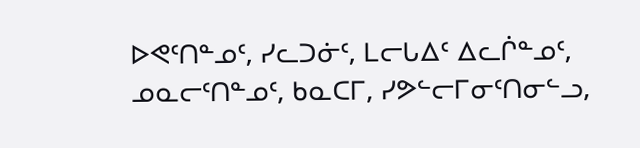ᐅᕙᑦᑎᓐᓄᑦ, ᓯᓚᑐᓃᑦ, ᒪᓕᒐᐃᑦ ᐃᓚᒌᓐᓄᑦ, ᓄᓇᓕᑦᑎᓐᓄᑦ, ᑲᓇᑕᒥ, ᓯᕗᓪᓕᒥᓂᑦᑎᓂᓪᓗ,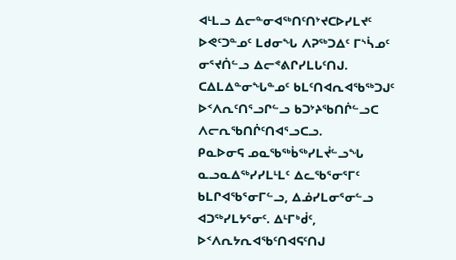ᐊᒻᒪᓗ ᐃᓕᓐᓂᐊᖅᑎᑦᑎᔾᔪᑕᐅᓯᒪᔪᑦ ᐅᕙᑦᑐᓐᓄᑦ ᒪᑯᓂᖓ ᐱᕈᖅᑐᐃᑦ ᒥᔅᓵᓄᑦ ᓂᕐᔪᑏᓪᓗ ᐃᓕᕝᕕᒋᓯᒪᒐᑦᑎᒍ. ᑕᐃᒪᐃᓐᓂᖓᓐᓄᑦ ᑲᒪᑦᑎᐊᕆᐊᖃᖅᑐᒍᑦ ᐅᑉᐱᕆᑦᑎᕐᓗᒋᓪᓗ ᑲᑐᔾᔨᖃᑎᒌᓪᓗᑕ ᐱᓕᕆᖃᑎᒌᑦᑎᐊᕐᓗᑕᓗ.
ᑭᓇᐅᓂᕋ ᓄᓇᖃᖅᑳᖅᓯᒪᔫᓪᓗᖓ ᓇᓗᓇᐃᖅᓯᓯᒪᒻᒪᑦ ᐃᓚᖃᕐᓂᕐᒥᑦ ᑲᒪᒋᐊᖃᕐᓂᒥᓪᓗ, ᐃᓅᓯᒪᓂᕐᓂᓪᓗ ᐊᑐᖅᓯᒪᔭᕐᓂᑦ. ᐃᒻᒥᒃᑰᑦ, ᐅᑉᐱᕆᔭᕆᐊᖃᑦᑎᐊᕋᑦᑎᒍ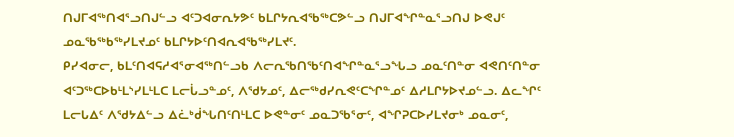ᑎᒍᒥᐊᖅᑎᐊᕐᓗᑎᒍᓪᓗ ᐊᑦᑐᐊᓂᕆᔭᕗᑦ ᑲᒪᒋᔭᕆᐊᖃᖅᑕᕗᓪᓗ ᑎᒍᒥᐊᖏᓐᓇᕐᓗᑎᒍ ᐅᕙᒍᑦ ᓄᓇᖃᖅᑲᖅᓯᒪᔪᓄᑦ ᑲᒪᒋᔭᐅᑦᑎᐊᕆᐊᖃᖅᓯᒪᔪᑦ.
ᑭᓯᐊᓂᓕ, ᑲᒪᑦᑎᐊᕋᓱᐊᕐᓂᐊᖅᑎᓪᓗᑲ ᐱᓕᕆᖃᑎᖃᑦᑎᐊᖏᓐᓇᕐᓗᖓᓗ ᓄᓇᑦᑎᓐᓂ ᐊᕙᑎᑦᑎᓐᓂ ᐊᑦᑐᖅᑕᐅᑲᒻᒪᔅᓯᒪᒻᒪᑕ ᒪᓕᒑᓗᓐᓄᑦ, ᐱᖁᔭᓄᑦ, ᐃᓕᖅᑯᓯᕆᕙᑦᑕᖏᓐᓄᑦ ᐃᓱᒪᒋᔭᐅᔪᓄᓪᓗ. ᐃᓚᖏᑦ ᒪᓕᒐᐃᑦ ᐱᖁᔭᐃᓪᓗ ᐃᓛᒃᑰᖓᑎᑦᑎᒻᒪᑕ ᐅᕙᓐᓂᑦ ᓄᓇᑐᖃᕐᓂᑦ, ᐊᖏᕈᑕᐅᓯᒪᔪᓂᒃ ᓄᓇᓂᑦ,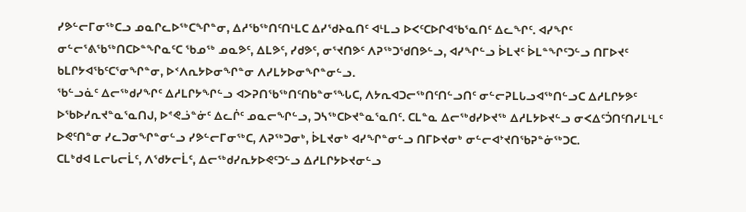ᓯᕗᓪᓕᒥᓂᖅᑕᓗ ᓄᓇᒋᓚᐅᖅᑕᖏᓐᓂ, ᐃᓱᖃᖅᑎᑦᑎᒻᒪᑕ ᐃᓯᖁᔨᓇᑎᑦ ᐊᒻᒪᓗ ᐅᐸᑦᑕᐅᒋᐊᖃᕐᓇᑎᑦ ᐃᓚᖏᑦ. ᐊᓯᖏᑦ ᓂᓪᓕᕐᕕᖃᖅᑎᑕᐅᓐᖏᓇᑦᑕ ᖃᓄᖅ ᓄᓇᕗᑦ, ᐃᒪᕗᑦ, ᓯᑯᕗᑦ, ᓂᕐᔪᑎᕗᑦ ᐱᕈᖅᑐᖁᑎᕗᓪᓗ, ᐊᓯᖏᓪᓗ ᐆᒪᔪᑦ ᐆᒪᓐᖏᑦᑐᓪᓗ ᑎᒥᐅᔪᑦ ᑲᒪᒋᔭᐊᖃᑦᑕᕐᓂᖏᓐᓂ, ᐅᑉᐱᕆᔭᐅᓂᖏᓐᓂ ᐱᓯᒪᔭᐅᓂᖏᓐᓂᓪᓗ.
ᖃᓪᓗᓈᑦ ᐃᓕᖅᑯᓯᖏᑦ ᐃᓱᒪᒋᔭᖏᓪᓗ ᐊᐳᕈᑎᖃᖅᑎᑦᑎᑲᓐᓂᕐᖓᑕ, ᐱᔭᕆᐊᑐᓕᖅᑎᑦᑎᓪᓗᑎᑦ ᓂᓪᓕᕈᒪᒐᓗᐊᖅᑎᓪᓗᑕ ᐃᓱᒪᒋᔭᕗᑦ ᐅᖃᐅᓯᕆᔪᓐᓇᕐᓇᑎᒍ, ᐅᕝᕙᓘᓐᓃᑦ ᐃᓚᒌᑦ ᓄᓇᓕᖏᓪᓗ, ᑐᓴᖅᑕᐅᔪᓐᓇᕐᓇᑎᑦ. ᑕᒪᓐᓇ ᐃᓕᖅᑯᓯᐅᔪᖅ ᐃᓱᒪᔭᐅᔪᓪᓗ ᓂᐸᐃᑦᑑᑎᑦᑎᓯᒪᒻᒪᑦ ᐅᕙᑦᑎᓐᓂ ᓯᓚᑐᓂᖏᓐᓂᓪᓗ ᓯᕗᓪᓕᒥᓂᖅᑕ, ᐱᕈᖅᑐᓂᒃ, ᐆᒪᔪᓂᒃ ᐊᓯᖏᓐᓂᓪᓗ ᑎᒥᐅᔪᓂᒃ ᓂᓪᓕᐊᔾᔪᑎᖃᕈᓐᓃᖅᑐᑕ.
ᑕᒪᒃᑯᐊ ᒪᓕᒐᓕᒫᑦ, ᐱᖁᔭᓕᒫᑦ, ᐃᓕᖅᑯᓯᕆᔭᐅᕙᑦᑐᓪᓗ ᐃᓱᒪᒋᔭᐅᔪᓂᓪᓗ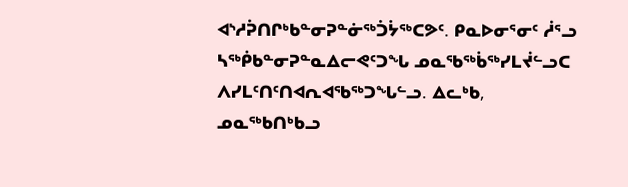ᐊᔅᓱᕉᑎᒋᒃᑲᓐᓂᕈᓐᓃᖅᑑᔮᖅᑕᕗᑦ. ᑭᓇᐅᓂᕐᓂᑦ ᓲᕐᓗ ᓴᖅᑮᑲᓐᓂᕈᓐᓇᐃᓕᕙᑦᑐᖓ ᓄᓇᖃᖅᑳᖅᓯᒪᔫᓪᓗᑕ ᐱᓯᒪᑦᑎᑦᑎᐊᕆᐊᖃᖅᑐᖓᓪᓗ. ᐃᓚᒃᑲ, ᓄᓇᖅᑲᑎᒃᑲᓗ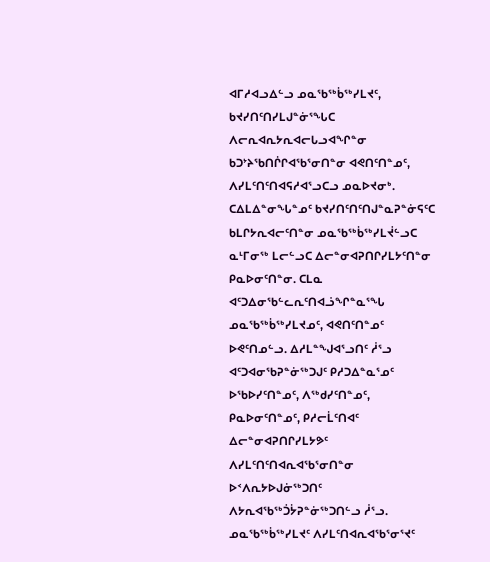ᐊᒥᓱᐊᓗᐃᓪᓗ ᓄᓇᖃᖅᑳᖅᓯᒪᔪᑦ, ᑲᔪᓯᑎᑦᑎᓯᒪᒍᓐᓃᕐᖓᑕ ᐱᓕᕆᐊᕆᔭᕆᐊᓕᒐᓗᐊᖏᓐᓂ ᑲᑐᔾᔨᖃᑎᒌᒋᐊᖃᕐᓂᑎᓐᓂ ᐊᕙᑎᑦᑎᓐᓄᑦ, ᐱᓯᒪᑦᑎᑦᑎᐊᕋᓱᐊᕐᓗᑕᓗ ᓄᓇᐅᔪᓂᒃ. ᑕᐃᒪᐃᓐᓂᖓᓐᓄᑦ ᑲᔪᓯᑎᑦᑎᑦᑎᒍᓐᓇᕈᓐᓃᕋᑦᑕ ᑲᒪᒋᔭᕆᐊᓕᑦᑎᓐᓂ ᓄᓇᖃᖅᑳᖅᓯᒪᔫᓪᓗᑕ ᓇᒻᒥᓂᖅ ᒪᓕᓪᓗᑕ ᐃᓕᓐᓂᐊᕈᑎᒋᓯᒪᔭᑦᑎᓐᓂ ᑭᓇᐅᓂᑦᑎᓐᓂ. ᑕᒪᓇ ᐊᑦᑐᐃᓂᖃᓪᓚᕆᑦᑎᐊᓘᖏᓐᓇᕐᖓ ᓄᓇᖃᖅᑳᖅᓯᒪᔪᓄᑦ, ᐊᕙᑎᑦᑎᓐᓄᑦ ᐅᕙᑦᑎᓄᓪᓗ. ᐃᓱᒪᓐᖑᐊᕐᓗᑎᑦ ᓲᕐᓗ ᐊᑦᑐᐊᓂᖃᕈᓐᓃᖅᑐᒍᑦ ᑭᓱᑐᐃᓐᓇᕐᓄᑦ ᐅᖃᐅᓯᑦᑎᓐᓄᑦ, ᐱᖅᑯᓯᑦᑎᓐᓄᑦ, ᑭᓇᐅᓂᑦᑎᓐᓄᑦ, ᑭᓱᓕᒫᑦᑎᐊᑦ ᐃᓕᓐᓂᐊᕈᑎᒋᓯᒪᔭᕗᑦ ᐱᓯᒪᑦᑎᑦᑎᐊᕆᐊᖃᕐᓂᑎᓐᓂ ᐅᑉᐱᕆᔭᐅᒍᓃᖅᑐᑎᑦ ᐱᔭᕆᐊᖃᖅᑑᔮᕈᓐᓃᖅᑐᑎᓪᓗ ᓲᕐᓗ.
ᓄᓇᖃᖅᑳᖅᓯᒪᔪᑦ ᐱᓯᒪᑦᑎᐊᕆᐊᖃᕐᓂᕐᔪᑦ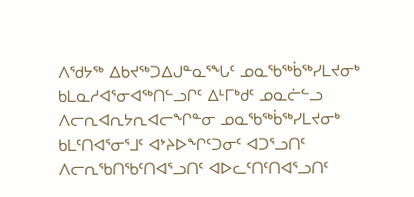ᐱᖁᔭᖅ ᐃᑲᔪᖅᑐᐃᒍᓐᓇᕐᖓᑦ ᓄᓇᖃᖅᑳᖅᓯᒪᔪᓂᒃ ᑲᒪᓇᓱᐊᕐᓂᐊᖅᑎᓪᓗᒋᑦ ᐃᒻᒥᒃᑯᑦ ᓄᓇᓖᓪᓗ ᐱᓕᕆᐊᕆᔭᕆᐊᓕᖏᓐᓂ ᓄᓇᖃᖅᑳᖅᓯᒪᔪᓂᒃ ᑲᒪᑦᑎᐊᕐᓂᕐᒧᑦ ᐊᔾᔨᐅᖏᑦᑐᓂᑦ ᐊᑐᕐᓗᑎᑦ ᐱᓕᕆᖃᑎᖃᑦᑎᐊᕐᓗᑎᑦ ᐊᐅᓚᑦᑎᑦᑎᐊᕐᓗᑎᑦ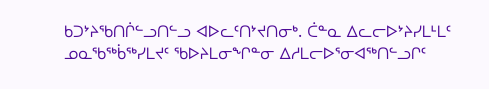ᑲᑐᔾᔨᖃᑎᒌᓪᓗᑎᓪᓗ ᐊᐅᓚᑦᑎᔾᔪᑎᓂᒃ. ᑖᓐᓇ ᐃᓚᓕᐅᔾᔨᓯᒪᒻᒪᑦ ᓄᓇᖃᖅᑳᖅᓯᒪᔪᑦ ᖃᐅᔨᒪᓂᖏᓐᓂ ᐃᓱᒪᓕᐅᕐᓂᐊᖅᑎᓪᓗᒋᑦ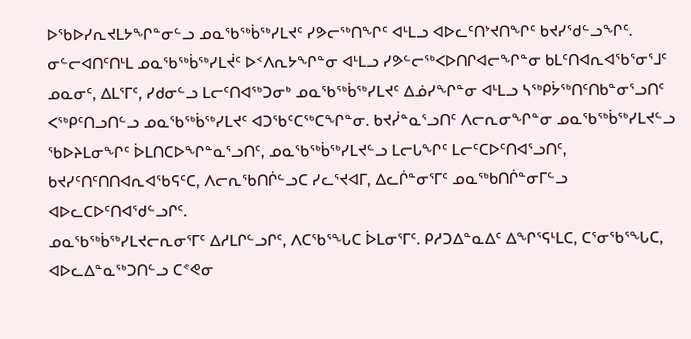ᐅᖃᐅᓯᕆᔪᒪᔭᖏᓐᓂᓪᓗ ᓄᓇᖃᖅᑳᖅᓯᒪᔪᑦ ᓯᕗᓕᖅᑎᖏᑦ ᐊᒻᒪᓗ ᐊᐅᓚᑦᑎᔾᔪᑎᖏᑦ ᑲᔪᓯᖁᓪᓗᖏᑦ. ᓂᓪᓕᐊᑎᑦᑎᒻᒪ ᓄᓇᖃᖅᑳᖅᓯᒪᔫᑦ ᐅᑉᐱᕆᔭᖏᓐᓂ ᐊᒻᒪᓗ ᓯᕗᓪᓕᖅᐸᐅᑎᒋᐊᓕᖏᓐᓂ ᑲᒪᑦᑎᐊᕆᐊᖃᕐᓂᕐᒧᑦ ᓄᓇᓂᑦ, ᐃᒪᕐᒥᑦ, ᓯᑯᓂᓪᓗ ᒪᓕᑦᑎᐊᖅᑐᓂᒃ ᓄᓇᖃᖅᑳᖅᓯᒪᔪᑦ ᐃᓅᓯᖏᓐᓂ ᐊᒻᒪᓗ ᓴᖅᑭᔮᖅᑎᑦᑎᑲᓐᓂᕐᓗᑎᑦ ᐸᖅᑭᑦᑎᓗᑎᓪᓗ ᓄᓇᖃᖅᑳᖅᓯᒪᔪᑦ ᐊᑐᖃᑦᑕᖅᑕᖏᓐᓂ. ᑲᔪᓰᓐᓇᕐᓗᑎᑦ ᐱᓕᕆᓂᖏᓐᓂ ᓄᓇᖃᖅᑳᖅᓯᒪᔪᓪᓗ ᖃᐅᔨᒪᓂᖏᑦ ᐆᒪᑎᑕᐅᖏᓐᓇᕐᓗᑎᑦ, ᓄᓇᖃᖅᑳᖅᓯᒪᔪᓪᓗ ᒪᓕᒐᖏᑦ ᒪᓕᑦᑕᐅᑦᑎᐊᕐᓗᑎᑦ, ᑲᔪᓯᑦᑎᑦᑎᑎᐊᕆᐊᖃᕋᑦᑕ, ᐱᓕᕆᖃᑎᒌᓪᓗᑕ ᓯᓚᕐᔪᐊᒥ, ᐃᓚᒌᓐᓂᕐᒥᑦ ᓄᓇᖅᑲᑎᒌᓐᓂᒥᓪᓗ ᐊᐅᓚᑕᐅᑦᑎᐊᖁᓪᓗᒋᑦ.
ᓄᓇᖃᖅᑳᖅᓯᒪᔪᓕᕆᓂᕐᒥᑦ ᐃᓱᒪᒋᓪᓗᒋᑦ, ᐱᑕᖃᕐᖓᑕ ᐆᒪᓂᕐᒥᑦ. ᑭᓱᑐᐃᓐᓇᐃᑦ ᐃᖏᕐᕋᒻᒪᑕ, ᑕᕐᓂᖃᕐᖓᑕ, ᐊᐅᓚᐃᓐᓇᖅᑐᑎᓪᓗ ᑕᕝᕙᓂ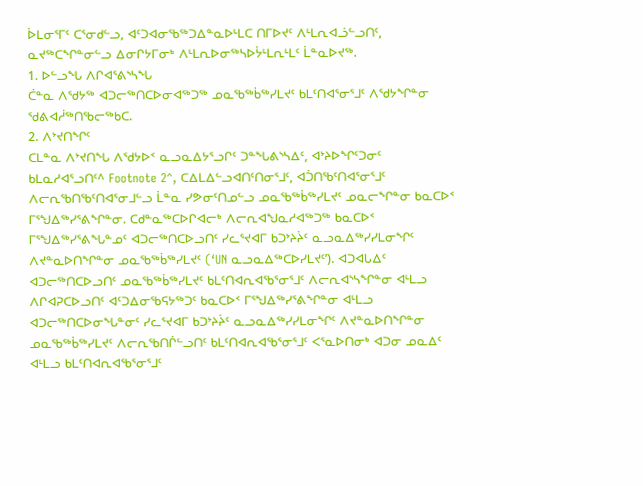ᐆᒪᓂᕐᒥᑦ ᑕᕐᓂᑯᓪᓗ, ᐊᑦᑐᐊᓂᖃᖅᑐᐃᓐᓇᐅᒻᒪᑕ ᑎᒥᐅᔪᑦ ᐱᒻᒪᕆᐊᓘᓪᓗᑎᑦ, ᓇᔪᖅᑕᖏᓐᓂᓪᓗ ᐃᓂᒋᔭᒥᓂᒃ ᐱᒻᒪᕆᐅᓂᖅᓴᐅᔮᒻᒪᕆᒻᒪᑦ ᒫᓐᓇᐅᔪᖅ.
1. ᐅᓪᓗᖓ ᐱᒋᐊᕐᕕᔅᓴᖓ
ᑖᓐᓇ ᐱᖁᔭᖅ ᐊᑐᓕᖅᑎᑕᐅᓂᐊᖅᑐᖅ ᓄᓇᖃᖅᑳᖅᓯᒪᔪᑦ ᑲᒪᑦᑎᐊᕐᓂᕐᒧᑦ ᐱᖁᔭᖏᓐᓂ ᖁᕕᐊᓲᖅᑎᖃᓕᖅᑲᑕ.
2. ᐱᔾᔪᑎᖏᑦ
ᑕᒪᓐᓇ ᐱᔾᔪᑎᖓ ᐱᖁᔭᐅᑉ ᓇᓗᓇᐃᔭᕐᓗᒋᑦ ᑐᓐᖓᕕᔅᓴᐃᑦ, ᐊᔾᔨᐅᖏᑦᑐᓂᑦ ᑲᒪᓇᓱᐊᕐᓗᑎᑦ^ Footnote 2^, ᑕᐃᒪᐃᓪᓗᐊᑎᑦᑎᓂᕐᒧᑦ, ᐊᑑᑎᖃᑦᑎᐊᕐᓂᕐᒧᑦ ᐱᓕᕆᖃᑎᖃᑦᑎᐊᕐᓂᒧᓪᓗ ᒫᓐᓇ ᓯᕗᓂᑦᑎᓄᓪᓗ ᓄᓇᖃᖅᑳᖅᓯᒪᔪᑦ ᓄᓇᓕᖏᓐᓂ ᑲᓇᑕᐅᑉ ᒥᕐᖑᐃᖅᓯᕐᕕᖏᓐᓂ. ᑕᑯᓐᓇᖅᑕᐅᒋᐊᓕᒃ ᐱᓕᕆᐊᖑᓇᓱᐊᖅᑐᖅ ᑲᓇᑕᐅᑉ ᒥᕐᖑᐃᖅᓯᕐᕕᖓᓐᓄᑦ ᐊᑐᓕᖅᑎᑕᐅᓗᑎᑦ ᓯᓚᕐᔪᐊᒥ ᑲᑐᔾᔨᔩᑦ ᓇᓗᓇᐃᖅᓯᓯᒪᓂᖏᑦ ᐱᔪᓐᓇᐅᑎᖏᓐᓂ ᓄᓇᖃᖅᑳᖅᓯᒪᔪᑦ (‘UN ᓇᓗᓇᐃᖅᑕᐅᓯᒪᔪᑦ’). ᐊᑐᐊᒐᐃᑦ ᐊᑐᓕᖅᑎᑕᐅᓗᑎᑦ ᓄᓇᖃᖅᑳᖅᓯᒪᔪᑦ ᑲᒪᑦᑎᐊᕆᐊᖃᕐᓂᕐᒧᑦ ᐱᓕᕆᐊᔅᓴᖏᓐᓂ ᐊᒻᒪᓗ ᐱᒋᐊᕈᑕᐅᓗᑎᑦ ᐊᑦᑐᐃᓂᖃᕋᔭᖅᑐᑦ ᑲᓇᑕᐅᑉ ᒥᕐᖑᐃᖅᓯᕐᕕᖏᓐᓂ ᐊᒻᒪᓗ ᐊᑐᓕᖅᑎᑕᐅᓂᖓᓐᓂᑦ ᓯᓚᕐᔪᐊᒥ ᑲᑐᔾᔨᔩᑦ ᓇᓗᓇᐃᖅᓯᓯᒪᓂᖏᑦ ᐱᔪᓐᓇᐅᑎᖏᓐᓂ ᓄᓇᖃᖅᑳᖅᓯᒪᔪᑦ ᐱᓕᕆᖃᑎᒌᓪᓗᑎᑦ ᑲᒪᑦᑎᐊᕆᐊᖃᕐᓂᕐᒧᑦ ᐸᕐᓇᐅᑎᓂᒃ ᐊᑐᓂ ᓄᓇᐃᑦ ᐊᒻᒪᓗ ᑲᒪᑦᑎᐊᕆᐊᖃᕐᓂᕐᒧᑦ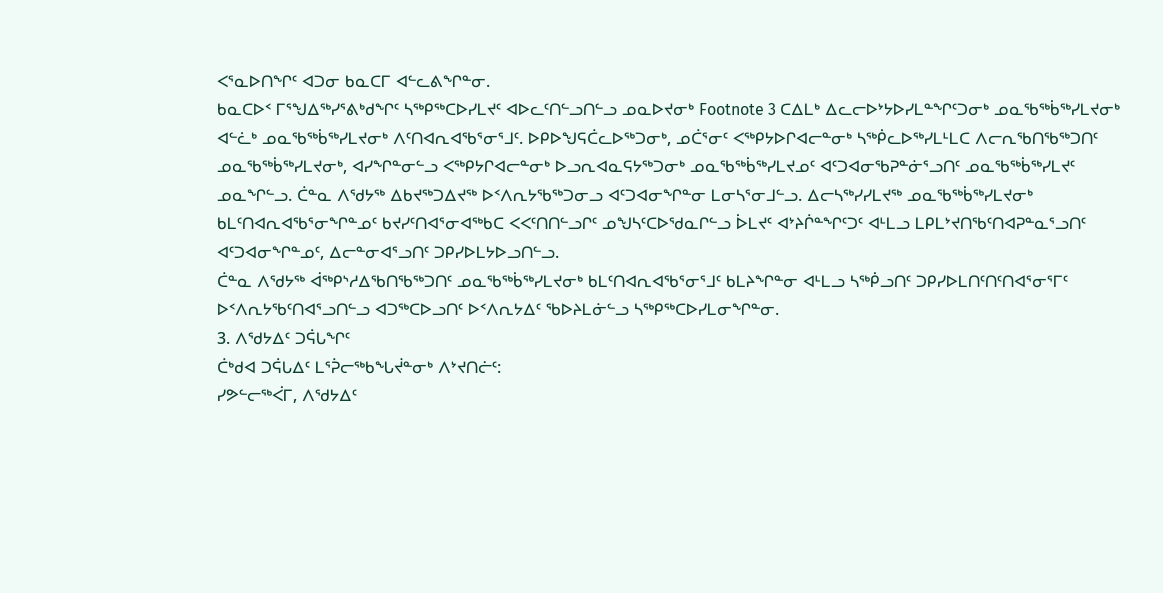ᐸᕐᓇᐅᑎᖏᑦ ᐊᑐᓂ ᑲᓇᑕᒥ ᐊᓪᓚᕕᖏᓐᓂ.
ᑲᓇᑕᐅᑉ ᒥᕐᖑᐃᖅᓯᕐᕕᒃᑯᖏᑦ ᓴᖅᑭᖅᑕᐅᓯᒪᔪᑦ ᐊᐅᓚᑦᑎᓪᓗᑎᓪᓗ ᓄᓇᐅᔪᓂᒃ Footnote 3 ᑕᐃᒪᒃ ᐃᓚᓕᐅᔾᔭᐅᓯᒪᓐᖏᑦᑐᓂᒃ ᓄᓇᖃᖅᑳᖅᓯᒪᔪᓂᒃ ᐊᓪᓛᒃ ᓄᓇᖃᖅᑳᖅᓯᒪᔪᓂᒃ ᐱᑦᑎᐊᕆᐊᖃᕐᓂᕐᒧᑦ. ᐅᑭᐅᖑᕋᑖᓚᐅᖅᑐᓂᒃ, ᓄᑖᕐᓂᑦ ᐸᖅᑭᔭᐅᒋᐊᓕᓐᓂᒃ ᓴᖅᑮᓚᐅᖅᓯᒪᒻᒪᑕ ᐱᓕᕆᖃᑎᖃᖅᑐᑎᑦ ᓄᓇᖃᖅᑳᖅᓯᒪᔪᓂᒃ, ᐊᓯᖏᓐᓂᓪᓗ ᐸᖅᑭᔭᒋᐊᓕᓐᓂᒃ ᐅᓗᕆᐊᓇᕋᔭᖅᑐᓂᒃ ᓄᓇᖃᖅᑳᖅᓯᒪᔪᓄᑦ ᐊᑦᑐᐊᓂᖃᕈᓐᓃᕐᓗᑎᑦ ᓄᓇᖃᖅᑳᖅᓯᒪᔪᑦ ᓄᓇᖏᓪᓗ. ᑖᓐᓇ ᐱᖁᔭᖅ ᐃᑲᔪᖅᑐᐃᔪᖅ ᐅᑉᐱᕆᔭᖃᖅᑐᓂᓗ ᐊᑦᑐᐊᓂᖏᓐᓂ ᒪᓂᓴᕐᓂᒧᓪᓗ. ᐃᓕᓴᖅᓯᓯᒪᔪᖅ ᓄᓇᖃᖅᑳᖅᓯᒪᔪᓂᒃ ᑲᒪᑦᑎᐊᕆᐊᖃᕐᓂᖏᓐᓄᑦ ᑲᔪᓯᑦᑎᐊᕐᓂᐊᖅᑲᑕ ᐸᐸᑦᑎᑎᓪᓗᒋᑦ ᓄᖑᓴᑦᑕᐅᖁᓇᒋᓪᓗ ᐆᒪᔪᑦ ᐊᔾᔨᒌᓐᖏᑦᑐᑦ ᐊᒻᒪᓗ ᒪᑭᒪᔾᔪᑎᖃᑦᑎᐊᕈᓐᓇᕐᓗᑎᑦ ᐊᑦᑐᐊᓂᖏᓐᓄᑦ, ᐃᓕᓐᓂᐊᕐᓗᑎᑦ ᑐᑭᓯᐅᒪᔭᐅᓗᑎᓪᓗ.
ᑖᓐᓇ ᐱᖁᔭᖅ ᐋᖅᑭᔅᓱᐃᖃᑎᖃᖅᑐᑎᑦ ᓄᓇᖃᖅᑳᖅᓯᒪᔪᓂᒃ ᑲᒪᑦᑎᐊᕆᐊᖃᕐᓂᕐᒧᑦ ᑲᒪᔨᖏᓐᓂ ᐊᒻᒪᓗ ᓴᖅᑮᓗᑎᑦ ᑐᑭᓯᐅᒪᑎᑦᑎᑦᑎᐊᕐᓂᕐᒥᑦ ᐅᑉᐱᕆᔭᖃᑦᑎᐊᕐᓗᑎᓪᓗ ᐊᑐᖅᑕᐅᓗᑎᑦ ᐅᑉᐱᕆᔭᐃᑦ ᖃᐅᔨᒪᓃᓪᓗ ᓴᖅᑭᖅᑕᐅᓯᒪᓂᖏᓐᓂ.
3. ᐱᖁᔭᐃᑦ ᑐᕌᒐᖏᑦ
ᑖᒃᑯᐊ ᑐᕌᒐᐃᑦ ᒪᕐᕉᓕᖅᑲᖓᔫᓐᓂᒃ ᐱᔾᔪᑎᓖᑦ:
ᓯᕗᓪᓕᖅᐹᒥ, ᐱᖁᔭᐃᑦ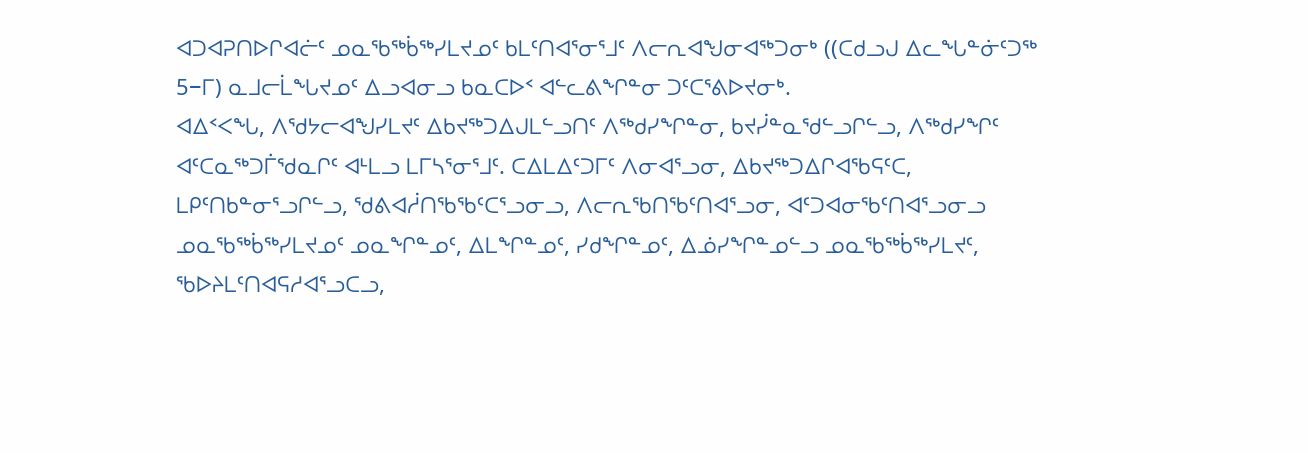ᐊᑐᐊᕈᑎᐅᒋᐊᓖᑦ ᓄᓇᖃᖅᑳᖅᓯᒪᔪᓄᑦ ᑲᒪᑦᑎᐊᕐᓂᕐᒧᑦ ᐱᓕᕆᐊᖑᓂᐊᖅᑐᓂᒃ ((ᑕᑯᓗᒍ ᐃᓚᖓᓐᓃᑦᑐᖅ 5−ᒥ) ᓇᒧᓕᒫᖓᔪᓄᑦ ᐃᓗᐊᓂᓗ ᑲᓇᑕᐅᑉ ᐊᓪᓚᕕᖏᓐᓂ ᑐᑦᑕᕐᕕᐅᔪᓂᒃ.
ᐊᐃᑉᐸᖓ, ᐱᖁᔭᓕᐊᖑᓯᒪᔪᑦ ᐃᑲᔪᖅᑐᐃᒍᒪᓪᓗᑎᑦ ᐱᖅᑯᓯᖏᓐᓂ, ᑲᔪᓰᓐᓇᖁᓪᓗᒋᓪᓗ, ᐱᖅᑯᓯᖏᑦ ᐊᑦᑕᓇᖅᑐᒦᖁᓇᒋᑦ ᐊᒻᒪᓗ ᒪᒥᓴᕐᓂᕐᒧᑦ. ᑕᐃᒪᐃᑦᑐᒥᑦ ᐱᓂᐊᕐᓗᓂ, ᐃᑲᔪᖅᑐᐃᒋᐊᖃᕋᑦᑕ, ᒪᑭᑦᑎᑲᓐᓂᕐᓗᒋᓪᓗ, ᖁᕕᐊᓲᑎᖃᖃᑦᑕᕐᓗᓂᓗ, ᐱᓕᕆᖃᑎᖃᑦᑎᐊᕐᓗᓂ, ᐊᑦᑐᐊᓂᖃᑦᑎᐊᕐᓗᓂᓗ ᓄᓇᖃᖅᑳᖅᓯᒪᔪᓄᑦ ᓄᓇᖏᓐᓄᑦ, ᐃᒪᖏᓐᓄᑦ, ᓯᑯᖏᓐᓄᑦ, ᐃᓅᓯᖏᓐᓄᓪᓗ ᓄᓇᖃᖅᑳᖅᓯᒪᔪᑦ, ᖃᐅᔨᒪᑦᑎᐊᕋᓱᐊᕐᓗᑕᓗ,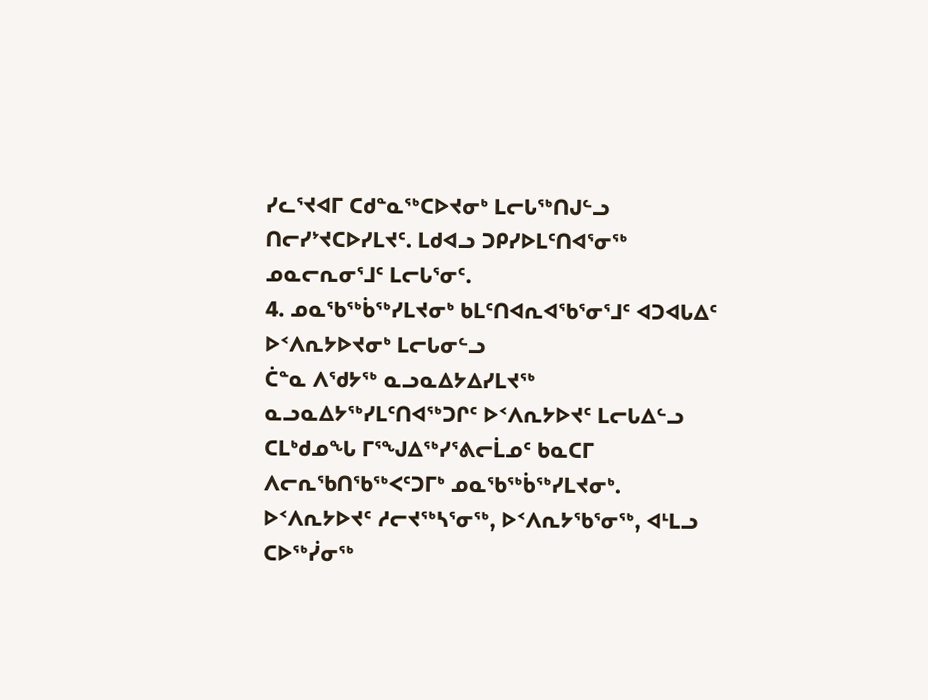ᓯᓚᕐᔪᐊᒥ ᑕᑯᓐᓇᖅᑕᐅᔪᓂᒃ ᒪᓕᒐᖅᑎᒍᓪᓗ ᑎᓕᓯᔾᔪᑕᐅᓯᒪᔪᑦ. ᒪᑯᐊᓗ ᑐᑭᓯᐅᒪᑦᑎᐊᕐᓂᖅ ᓄᓇᓕᕆᓂᕐᒧᑦ ᒪᓕᒐᕐᓂᑦ.
4. ᓄᓇᖃᖅᑳᖅᓯᒪᔪᓂᒃ ᑲᒪᑦᑎᐊᕆᐊᖃᕐᓂᕐᒧᑦ ᐊᑐᐊᒐᐃᑦ ᐅᑉᐱᕆᔭᐅᔪᓂᒃ ᒪᓕᒐᓂᓪᓗ
ᑖᓐᓇ ᐱᖁᔭᖅ ᓇᓗᓇᐃᔭᐃᓯᒪᔪᖅ ᓇᓗᓇᐃᔭᖅᓯᒪᑦᑎᐊᖅᑐᒋᑦ ᐅᑉᐱᕆᔭᐅᔪᑦ ᒪᓕᒐᐃᓪᓗ ᑕᒪᒃᑯᓄᖓ ᒥᕐᖑᐃᖅᓯᕐᕕᓕᒫᓄᑦ ᑲᓇᑕᒥ ᐱᓕᕆᖃᑎᖃᖅᐸᑦᑐᒥᒃ ᓄᓇᖃᖅᑳᖅᓯᒪᔪᓂᒃ. ᐅᑉᐱᕆᔭᐅᔪᑦ ᓱᓕᔪᖅᓴᕐᓂᖅ, ᐅᑉᐱᕆᔭᖃᕐᓂᖅ, ᐊᒻᒪᓗ ᑕᐅᖅᓰᓂᖅ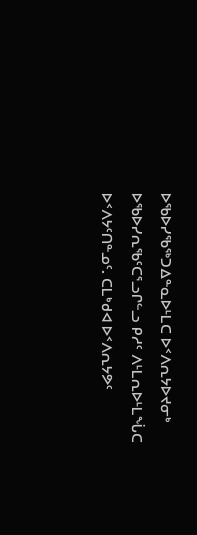ᐅᖃᐅᓯᖃᖅᑐᐃᓐᓇᐅᒻᒪᑕ ᐅᑉᐱᕆᔭᐅᔪᓂᒃ ᐅᖃᐅᓯᕆᖃᑦᑕᕐᓗᒋᓪᓗ ᑭᓱᑦ ᐱᒻᒪᕆᐅᒻᒪᖔᑕ ᐅᑉᐱᔭᑦᑎᓐᓄᑦ. ᑕᒪᒃᑯᐊ ᐅᑉᐱᕆᔭᕗᑦ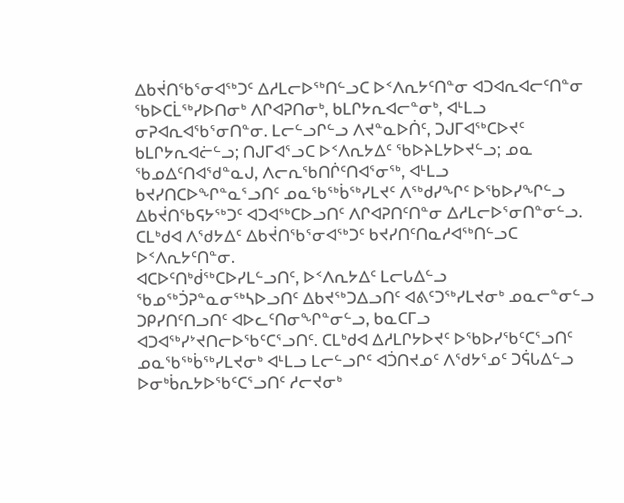ᐃᑲᔫᑎᖃᕐᓂᐊᖅᑐᑦ ᐃᓱᒪᓕᐅᖅᑎᓪᓗᑕ ᐅᑉᐱᕆᔭᑦᑎᓐᓂ ᐊᑐᐊᕆᐊᓕᑦᑎᓐᓂ ᖃᐅᑕᒫᖅᓯᐅᑎᓂᒃ ᐱᒋᐊᕈᑎᓂᒃ, ᑲᒪᒋᔭᕆᐊᓕᓐᓂᒃ, ᐊᒻᒪᓗ ᓂᕈᐊᕆᐊᖃᕐᓂᑎᓐᓂ. ᒪᓕᓪᓗᒋᓪᓗ ᐱᔪᓐᓇᐅᑏᑦ, ᑐᒍᒥᐊᖅᑕᐅᔪᑦ ᑲᒪᒋᔭᕆᐊᓖᓪᓗ; ᑎᒍᒥᐊᕐᓗᑕ ᐅᑉᐱᕆᔭᐃᑦ ᖃᐅᔨᒪᔭᐅᔪᓪᓗ; ᓄᓇ ᖃᓄᐃᑦᑎᐊᖁᓐᓇᒍ, ᐱᓕᕆᖃᑎᒌᑦᑎᐊᕐᓂᖅ, ᐊᒻᒪᓗ ᑲᔪᓯᑎᑕᐅᖏᓐᓇᕐᓗᑎᑦ ᓄᓇᖃᖅᑳᖅᓯᒪᔪᑦ ᐱᖅᑯᓯᖏᑦ ᐅᖃᐅᓯᖏᓪᓗ ᐃᑲᔫᑎᖃᕋᔭᖅᑐᑦ ᐊᑐᐊᖅᑕᐅᓗᑎᑦ ᐱᒋᐊᕈᑎᑦᑎᓐᓂ ᐃᓱᒪᓕᐅᕐᓂᑎᓐᓂᓪᓗ. ᑕᒪᒃᑯᐊ ᐱᖁᔭᐃᑦ ᐃᑲᔫᑎᖃᕐᓂᐊᖅᑐᑦ ᑲᔪᓯᑎᑦᑎᓇᓱᐊᖅᑎᓪᓗᑕ ᐅᑉᐱᕆᔭᑦᑎᓐᓂ.
ᐊᑕᐅᑦᑎᒃᑰᖅᑕᐅᓯᒪᓪᓗᑎᑦ, ᐅᑉᐱᕆᔭᐃᑦ ᒪᓕᒐᐃᓪᓗ ᖃᓄᖅᑑᕈᓐᓇᓂᖅᓴᐅᓗᑎᑦ ᐃᑲᔪᖅᑐᐃᓗᑎᑦ ᐊᕕᑦᑐᖅᓯᒪᔪᓂᒃ ᓄᓇᓕᓐᓂᓪᓗ ᑐᑭᓯᑎᑦᑎᓗᑎᑦ ᐊᐅᓚᑦᑎᓂᖏᓐᓂᓪᓗ, ᑲᓇᑕᒥᓗ ᐊᑐᐊᖅᓯᔾᔪᑎᓕᐅᖃᑦᑕᕐᓗᑎᑦ. ᑕᒪᒃᑯᐊ ᐃᓱᒪᒋᔭᐅᔪᑦ ᐅᖃᐅᓯᖃᑦᑕᕐᓗᑎᑦ ᓄᓇᖃᖅᑳᖅᓯᒪᔪᓂᒃ ᐊᒻᒪᓗ ᒪᓕᓪᓗᒋᑦ ᐊᑑᑎᔪᓄᑦ ᐱᖁᔭᕐᓄᑦ ᑐᕌᒐᐃᓪᓗ ᐅᓂᒃᑳᕆᔭᐅᖃᑦᑕᕐᓗᑎᑦ ᓱᓕᔪᓂᒃ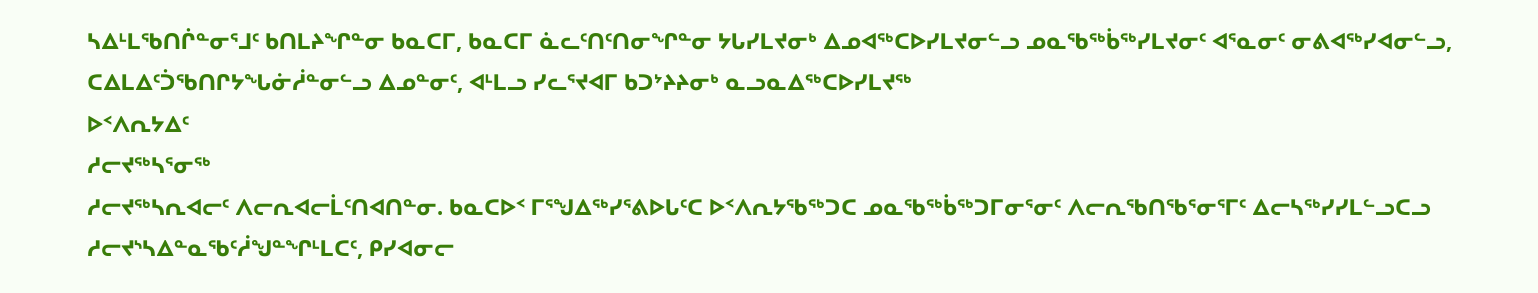ᓴᐃᒻᒪᖃᑎᒌᓐᓂᕐᒧᑦ ᑲᑎᒪᔨᖏᓐᓂ ᑲᓇᑕᒥ, ᑲᓇᑕᒥ ᓈᓚᑦᑎᑦᑎᓂᖏᓐᓂ ᔭᒐᓯᒪᔪᓂᒃ ᐃᓄᐊᖅᑕᐅᓯᒪᔪᓂᓪᓗ ᓄᓇᖃᖅᑳᖅᓯᒪᔪᓂᑦ ᐊᕐᓇᓂᑦ ᓂᕕᐊᖅᓯᐊᓂᓪᓗ, ᑕᐃᒪᐃᑦᑑᖃᑎᒋᔭᖓᓃᓲᓐᓂᓪᓗ ᐃᓄᓐᓂᑦ, ᐊᒻᒪᓗ ᓯᓚᕐᔪᐊᒥ ᑲᑐᔾᔨᔨᓂᒃ ᓇᓗᓇᐃᖅᑕᐅᓯᒪᔪᖅ
ᐅᑉᐱᕆᔭᐃᑦ
ᓱᓕᔪᖅᓴᕐᓂᖅ
ᓱᓕᔪᖅᓴᕆᐊᓕᑦ ᐱᓕᕆᐊᓕᒫᑦᑎᐊᑎᓐᓂ. ᑲᓇᑕᐅᑉ ᒥᕐᖑᐃᖅᓯᕐᕕᐅᒐᑦᑕ ᐅᑉᐱᕆᔭᖃᖅᑐᑕ ᓄᓇᖃᖅᑳᖅᑐᒥᓂᕐᓂᑦ ᐱᓕᕆᖃᑎᖃᕐᓂᕐᒥᑦ ᐃᓕᓴᖅᓯᓯᒪᓪᓗᑕᓗ ᓱᓕᔪᔅᓴᐃᓐᓇᖃᑦᓲᖑᓐᖏᒻᒪᑕᑦ, ᑭᓯᐊᓂᓕ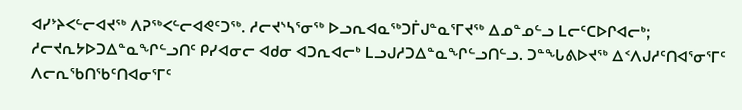ᐊᓯᔾᔨᐸᓪᓕᐊᔪᖅ ᐱᕈᖅᐸᓪᓕᐊᕙᑦᑐᖅ. ᓱᓕᔪᔅᓴᕐᓂᖅ ᐅᓗᕆᐊᓇᖅᑐᒦᒍᓐᓇᕐᒥᔪᖅ ᐃᓄᓐᓄᓪᓗ ᒪᓕᑦᑕᐅᒋᐊᓕᒃ; ᓱᓕᔪᕆᔭᐅᑐᐃᓐᓇᖏᓪᓗᑎᑦ ᑭᓯᐊᓂᓕ ᐊᑯᓂ ᐊᑐᕆᐊᓕᒃ ᒪᓗᒍᓱᑐᐃᓐᓇᖏᓪᓗᑎᓪᓗ. ᑐᓐᖓᕕᐅᔪᖅ ᐃᑉᐱᒍᓱᑦᑎᐊᕐᓂᕐᒥᑦ ᐱᓕᕆᖃᑎᖃᑦᑎᐊᓂᕐᒥᑦ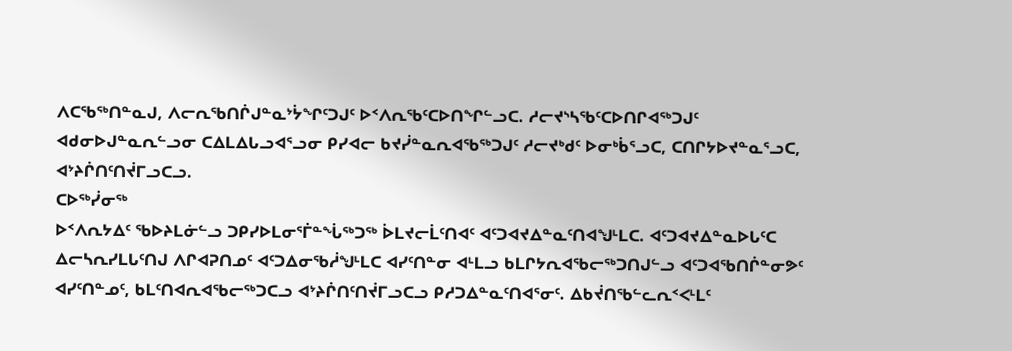ᐱᑕᖃᖅᑎᓐᓇᒍ, ᐱᓕᕆᖃᑎᒌᒍᓐᓇᔾᔮᖏᑦᑐᒍᑦ ᐅᑉᐱᕆᖃᑦᑕᐅᑎᖏᓪᓗᑕ. ᓱᓕᔪᔅᓴᖃᑦᑕᐅᑎᒋᐊᖅᑐᒍᑦ ᐊᑯᓂᐅᒍᓐᓇᕆᓪᓗᓂ ᑕᐃᒪᐃᒐᓗᐊᕐᓗᓂ ᑭᓯᐊᓕ ᑲᔪᓰᓐᓇᕆᐊᖃᖅᑐᒍᑦ ᓱᓕᔪᒃᑯᑦ ᐅᓂᒃᑳᕐᓗᑕ, ᑕᑎᒋᔭᐅᔪᓐᓇᕐᓗᑕ, ᐊᔾᔨᒌᑎᑦᑎᔫᒥᓗᑕᓗ.
ᑕᐅᖅᓰᓂᖅ
ᐅᑉᐱᕆᔭᐃᑦ ᖃᐅᔨᒪᓃᓪᓗ ᑐᑭᓯᐅᒪᓂᕐᒦᓐᖔᖅᑐᖅ ᐆᒪᔪᓕᒫᑦᑎᐊᑦ ᐊᑦᑐᐊᔪᐃᓐᓇᑦᑎᐊᖑᒻᒪᑕ. ᐊᑦᑐᐊᔪᐃᓐᓇᐅᒐᑦᑕ ᐃᓕᓴᕆᓯᒪᒐᑦᑎᒍ ᐱᒋᐊᕈᑎᓄᑦ ᐊᑦᑐᐃᓂᖃᓲᖑᒻᒪᑕ ᐊᓯᑦᑎᓐᓂ ᐊᒻᒪᓗ ᑲᒪᒋᔭᕆᐊᖃᓕᖅᑐᑎᒍᓪᓗ ᐊᑦᑐᐊᖃᑎᒌᓐᓂᕗᑦ ᐊᓯᑦᑎᓐᓄᑦ, ᑲᒪᑦᑎᐊᕆᐊᖃᓕᖅᑐᑕᓗ ᐊᔾᔨᒌᑎᑦᑎᔫᒥᓗᑕᓗ ᑭᓱᑐᐃᓐᓇᑦᑎᐊᕐᓂᑦ. ᐃᑲᔫᑎᖃᓪᓚᕆᑉᐸᒻᒪᑦ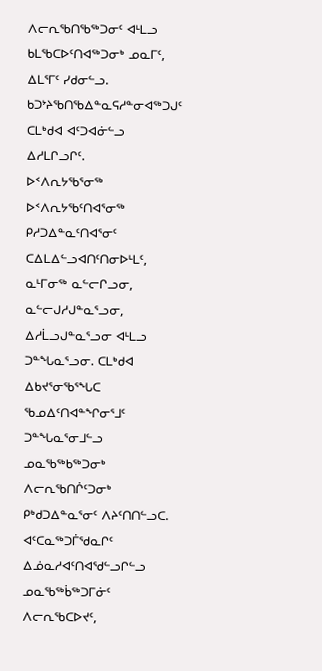ᐱᓕᕆᖃᑎᖃᖅᑐᓂᑦ ᐊᒻᒪᓗ ᑲᒪᖃᑕᐅᑦᑎᐊᖅᑐᓂᒃ ᓄᓇᒥᑦ, ᐃᒪᕐᒥᑦ ᓯᑯᓂᓪᓗ. ᑲᑐᔾᔨᖃᑎᖃᐃᓐᓇᕋᓱᓐᓂᐊᖅᑐᒍᑦ ᑕᒪᒃᑯᐊ ᐊᑦᑐᐊᓃᓪᓗ ᐃᓱᒪᒋᓗᒋᑦ.
ᐅᑉᐱᕆᔭᖃᕐᓂᖅ
ᐅᑉᐱᕆᔭᖃᑦᑎᐊᕐᓂᖅ ᑭᓱᑐᐃᓐᓇᑦᑎᐊᕐᓂᑦ ᑕᐃᒪᐃᓪᓗᐊᑎᑦᑎᓂᐅᒻᒪᑦ, ᓇᒻᒥᓂᖅ ᓇᓪᓕᒋᓗᓂ, ᓇᓪᓕᒍᓱᒍᓐᓇᕐᓗᓂ, ᐃᓱᒫᓗᒍᓐᓇᕐᓗᓂ ᐊᒻᒪᓗ ᑐᓐᖓᓇᕐᓗᓂ. ᑕᒪᒃᑯᐊ ᐃᑲᔪᕐᓂᖃᕐᖓᑕ ᖃᓄᐃᑦᑎᐊᓐᖏᓂᕐᒧᑦ ᑐᓐᖓᓇᕐᓂᒧᓪᓗ ᓄᓇᖃᖅᑲᖅᑐᓂᒃ ᐱᓕᕆᖃᑎᒌᑦᑐᓂᒃ ᑭᒃᑯᑐᐃᓐᓇᕐᓂᑦ ᐱᔨᑦᑎᑎᓪᓗᑕ. ᐊᑦᑕᓇᖅᑐᒦᖁᓇᒋᑦ ᐃᓅᓇᓱᐊᑦᑎᐊᖁᓪᓗᒋᓪᓗ ᓄᓇᖃᖅᑳᖅᑐᒥᓃᑦ ᐱᓕᕆᖃᑕᐅᔪᑦ,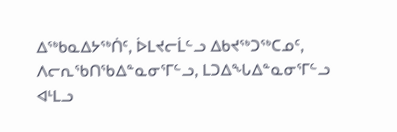ᐃᖅᑲᓇᐃᔭᖅᑏᑦ, ᐆᒪᔪᓕᒫᓪᓗ ᐃᑲᔪᖅᑐᖅᑕᓄᑦ, ᐱᓕᕆᖃᑎᖃᐃᓐᓇᓂᕐᒥᓪᓗ, ᒪᑐᐃᖓᐃᓐᓇᓂᕐᒥᓪᓗ ᐊᒻᒪᓗ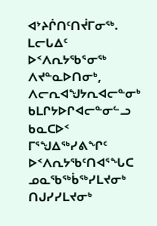ᐊᔾᔨᒌᑎᑦᑎᔫᒥᓂᖅ.
ᒪᓕᒐᐃᑦ
ᐅᑉᐱᕆᔭᖃᕐᓂᖅ ᐱᔪᓐᓇᐅᑎᓂᒃ, ᐱᓕᕆᐊᖑᔭᕆᐊᓕᓐᓂᒃ ᑲᒪᒋᔭᐅᒋᐊᓕᓐᓂᓪᓗ
ᑲᓇᑕᐅᑉ ᒥᕐᖑᐃᖅᓯᕕᖏᑦ ᐅᑉᐱᕆᔭᖃᑦᑎᐊᕐᖓᑕ ᓄᓇᖃᖅᑳᖅᓯᒪᔪᓂᒃ ᑎᒍᓯᓯᒪᔪᓂᒃ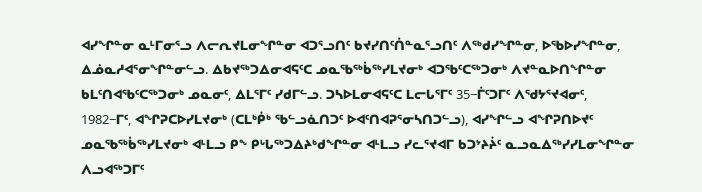ᐊᓯᖏᓐᓂ ᓇᒻᒥᓂᕐᓗ ᐱᓕᕆᔪᒪᓂᖏᓐᓂ ᐊᑐᕐᓗᑎᑦ ᑲᔪᓯᑎᑦᑏᓐᓇᕐᓗᑎᑦ ᐱᖅᑯᓯᖏᓐᓂ, ᐅᖃᐅᓯᖏᓐᓂ, ᐃᓅᓇᓱᐊᕐᓂᖏᓐᓂᓪᓗ. ᐃᑲᔪᖅᑐᐃᓂᐊᕋᑦᑕ ᓄᓇᖃᖅᑳᖅᓯᒪᔪᓂᒃ ᐊᑐᖃᑦᑕᖅᑐᓂᒃ ᐱᔪᓐᓇᐅᑎᖏᓐᓂ ᑲᒪᑦᑎᐊᖃᑦᑕᖅᑐᓂᒃ ᓄᓇᓂᑦ, ᐃᒪᕐᒥᑦ ᓯᑯᒥᓪᓗ. ᑐᓴᐅᒪᓂᐊᕋᑦᑕ ᒪᓕᒐᕐᒥᑦ 35−ᒦᑦᑐᒥᑦ ᐱᖁᔭᕐᔪᐊᓂᑦ, 1982−ᒥᑦ, ᐊᖏᕈᑕᐅᓯᒪᔪᓂᒃ (ᑕᒪᒃᑮᒃ ᖃᓪᓗᓈᑎᑐᑦ ᐅᐊᑦᑎᐊᕈᕐᓂᓴᑎᑐᓪᓗ), ᐊᓯᖏᓪᓗ ᐊᖏᕈᑎᐅᔪᑦ ᓄᓇᖃᖅᑳᖅᓯᒪᔪᓂᒃ ᐊᒻᒪᓗ ᑭᖕ ᑭᒡᒐᖅᑐᐃᔨᒃᑯᖏᓐᓂ ᐊᒻᒪᓗ ᓯᓚᕐᔪᐊᒥ ᑲᑐᔾᔨᔩᑦ ᓇᓗᓇᐃᖅᓯᓯᒪᓂᖏᓐᓂ ᐱᓗᐊᖅᑐᒥᑦ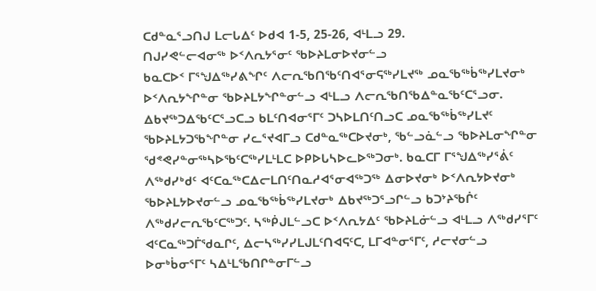ᑕᑯᓐᓇᕐᓗᑎᒍ ᒪᓕᒐᐃᑦ ᐅᑯᐊ 1-5, 25-26, ᐊᒻᒪᓗ 29.
ᑎᒍᓯᕙᓪᓕᐊᓂᖅ ᐅᑉᐱᕆᔭᕐᓂᑦ ᖃᐅᔨᒪᓂᐅᔪᓂᓪᓗ
ᑲᓇᑕᐅᑉ ᒥᕐᖑᐃᖅᓯᕕᖏᑦ ᐱᓕᕆᖃᑎᖃᑦᑎᐊᕐᓂᕋᖅᓯᒪᔪᖅ ᓄᓇᖃᖅᑳᖅᓯᒪᔪᓂᒃ ᐅᑉᐱᕆᔭᖏᓐᓂ ᖃᐅᔨᒪᔭᖏᓐᓂᓪᓗ ᐊᒻᒪᓗ ᐱᓕᕆᖃᑎᖃᐃᓐᓇᖃᑦᑕᕐᓗᓂ. ᐃᑲᔪᖅᑐᐃᖃᑦᑕᕐᓗᑕᓗ ᑲᒪᑦᑎᐊᓂᕐᒥᑦ ᑐᓴᐅᒪᑎᑦᑎᓗᑕ ᓄᓇᖃᖅᑳᖅᓯᒪᔪᑦ ᖃᐅᔨᒪᔭᑐᖃᖏᓐᓂ ᓯᓚᕐᔪᐊᒥᓗ ᑕᑯᓐᓇᖅᑕᐅᔪᓂᒃ, ᖃᓪᓗᓈᓪᓗ ᖃᐅᔨᒪᓂᖏᓐᓂ ᖁᕝᕙᓯᓐᓂᖅᓴᐅᖃᑦᑕᖅᓯᒪᒻᒪᑕ ᐅᑭᐅᒐᓴᐅᓚᐅᖅᑐᓂᒃ. ᑲᓇᑕᒥ ᒥᕐᖑᐃᖅᓯᕐᕖᑦ ᐱᖅᑯᓯᒃᑯᑦ ᐊᑦᑕᓇᖅᑕᐃᓕᒪᑎᑦᑎᓇᓱᐊᕐᓂᐊᖅᑐᖅ ᐃᓂᐅᔪᓂᒃ ᐅᑉᐱᕆᔭᐅᔪᓂᒃ ᖃᐅᔨᒪᔭᐅᔪᓂᓪᓗ ᓄᓇᖃᖅᑳᖅᓯᒪᔪᓂᒃ ᐃᑲᔪᖅᑐᕐᓗᒋᓪᓗ ᑲᑐᔾᔨᖃᒌᑦ ᐱᖅᑯᓯᓕᕆᖃᑦᑕᖅᑐᑦ. ᓴᖅᑮᒍᒪᓪᓗᑕ ᐅᑉᐱᕆᔭᐃᑦ ᖃᐅᔨᒪᓃᓪᓗ ᐊᒻᒪᓗ ᐱᖅᑯᓯᕐᒥᑦ ᐊᑦᑕᓇᖅᑐᒦᖁᓇᒋᑦ, ᐃᓕᓴᖅᓯᓯᒪᒍᒪᑦᑎᐊᕋᑦᑕ, ᒪᒥᐊᓐᓂᕐᒥᑦ, ᓱᓕᔪᓂᓪᓗ ᐅᓂᒃᑳᓂᕐᒥᑦ ᓴᐃᒻᒪᖃᑎᒋᓐᓂᒥᓪᓗ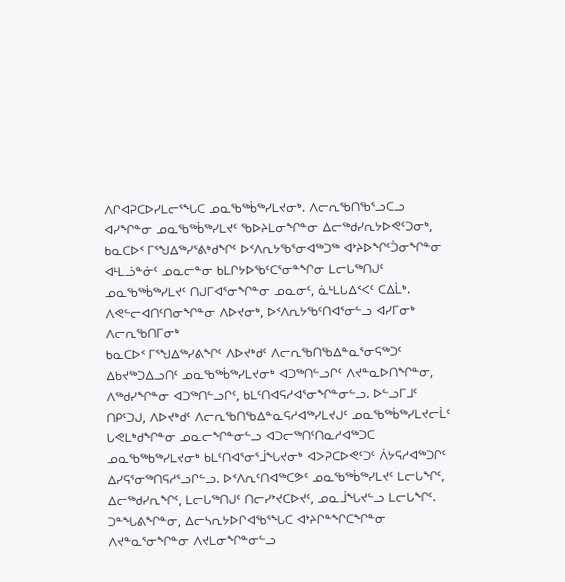ᐱᒋᐊᕈᑕᐅᓯᒪᓕᕐᖓᑕ ᓄᓇᖃᖅᑳᖅᓯᒪᔪᓂᒃ. ᐱᓕᕆᖃᑎᖃᕐᓗᑕᓗ ᐊᓯᖏᓐᓂ ᓄᓇᖃᖅᑳᖅᓯᒪᔪᑦ ᖃᐅᔨᒪᓂᖏᓐᓂ ᐃᓕᖅᑯᓯᕆᔭᐅᕙᑦᑐᓂᒃ, ᑲᓇᑕᐅᑉ ᒥᕐᖑᐃᖅᓯᕐᕕᒃᑯᖏᑦ ᐅᑉᐱᕆᔭᖃᕐᓂᐊᖅᑐᖅ ᐊᔾᔨᐅᖏᑦᑑᓂᖏᓐᓂ ᐊᒻᒪᓘᓐᓃᑦ ᓄᓇᓕᓐᓂ ᑲᒪᒋᔭᐅᖃᑦᑕᕐᓂᓐᖏᓂ ᒪᓕᒐᖅᑎᒍᑦ ᓄᓇᖃᖅᑳᖅᓯᒪᔪᑦ ᑎᒍᒥᐊᕐᓂᖏᓐᓂ ᓄᓇᓂᑦ, ᓈᒻᒪᒐᐃᑉᐸᑦ ᑕᐃᒫᒃ.
ᐱᕙᓪᓕᐊᑎᑦᑎᓂᖏᓐᓂ ᐱᐅᔪᓂᒃ, ᐅᑉᐱᕆᔭᖃᑦᑎᐊᕐᓂᓪᓗ ᐊᓯᒥᓂᒃ ᐱᓕᕆᖃᑎᒥᓂᒃ
ᑲᓇᑕᐅᑉ ᒥᕐᖑᐃᖅᓯᕕᖏᑦ ᐱᐅᔪᒃᑯᑦ ᐱᓕᕆᖃᑎᖃᐃᓐᓇᕐᓂᕋᖅᑐᑦ ᐃᑲᔪᖅᑐᐃᓗᑎᑦ ᓄᓇᖃᖅᑳᖅᓯᒪᔪᓂᒃ ᐊᑐᖅᑎᓪᓗᒋᑦ ᐱᔪᓐᓇᐅᑎᖏᓐᓂ, ᐱᖅᑯᓯᖏᓐᓂ ᐊᑐᖅᑎᓪᓗᒋᑦ, ᑲᒪᑦᑎᐊᕋᓱᐊᕐᓂᖏᓐᓂᓪᓗ. ᐅᓪᓗᒥᒧᑦ ᑎᑭᑦᑐᒍ, ᐱᐅᔪᒃᑯᑦ ᐱᓕᕆᖃᑎᖃᐃᓐᓇᕋᓱᐊᖅᓯᒪᔪᒍᑦ ᓄᓇᖃᖅᑳᖅᓯᒪᔪᓕᒫᑦ ᒐᕙᒪᒃᑯᖏᓐᓂ ᓄᓇᓕᖏᓐᓂᓪᓗ ᐊᑐᓕᖅᑎᑦᑎᓇᓱᐊᖅᑐᑕ ᓄᓇᖃᖅᑲᖅᓯᒪᔪᓂᒃ ᑲᒪᑦᑎᐊᕐᓂᕐᒨᖓᔪᓂᒃ ᐊᐳᕈᑕᐅᕙᑦᑐᑦ ᐲᔭᕋᓱᐊᖅᑐᒋᑦ ᐃᓯᕋᕐᓂᖅᑎᕋᓱᕐᓗᒋᓪᓗ. ᐅᑉᐱᕆᑦᑎᐊᖅᑕᕗᑦ ᓄᓇᖃᖅᑳᖅᓯᒪᔪᑦ ᒪᓕᒐᖏᑦ, ᐃᓕᖅᑯᓯᕆᖏᑦ, ᒪᓕᒐᖅᑎᒍᑦ ᑎᓕᓯᔾᔪᑕᐅᔪᑦ, ᓄᓇᒨᖓᔪᓪᓗ ᒪᓕᒐᖏᑦ. ᑐᓐᖓᕕᖏᓐᓂ, ᐃᓕᓴᕆᔭᐅᒋᐊᖃᕐᖓᑕ ᐊᔾᔨᒋᓐᖏᑕᖏᓐᓂ ᐱᔪᓐᓇᕐᓂᖏᓐᓂ ᐱᔪᒪᓂᖏᓐᓂᓪᓗ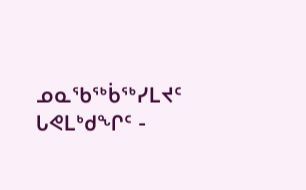ᓄᓇᖃᖅᑳᖅᓯᒪᔪᑦ ᒐᕙᒪᒃᑯᖏᑦ -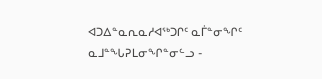ᐊᑐᐃᓐᓇᕆᓇᓱᐊᖅᑐᒋᑦ ᓇᒦᓐᓂᖏᑦ ᓇᒧᓐᖓᕈᒪᓂᖏᓐᓂᓪᓗ -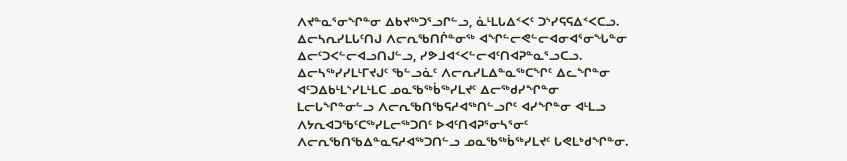ᐱᔪᓐᓇᕐᓂᖏᓐᓂ ᐃᑲᔪᖅᑐᕐᓗᒋᓪᓗ, ᓈᒻᒪᒐᐃᑉᐸᑦ ᑐᔅᓯᕋᕋᐃᑉᐸᑕᓗ. ᐃᓕᓴᕆᓯᒪᒐᑦᑎᒍ ᐱᓕᕆᖃᑎᒌᓐᓂᖅ ᐊᖏᓪᓕᕙᓪᓕᐊᓂᐊᕐᓂᖓᓐᓂ ᐃᓕᑦᑐᐸᓪᓕᐊᓗᑎᒍᓪᓗ, ᓯᕗᒧᐊᑉᐸᓪᓕᐊᑦᑎᐊᕈᓐᓇᕐᓗᑕᓗ.
ᐃᓕᓴᖅᓯᓯᒪᒻᒥᔪᒍᑦ ᖃᓪᓗᓈᑦ ᐱᓕᕆᓯᒪᐃᓐᓇᖅᑕᖏᑦ ᐃᓚᖏᓐᓂ ᐊᑦᑐᐃᑲᒻᒪᔅᓯᒪᒻᒪᑕ ᓄᓇᖃᖅᑳᖅᓯᒪᔪᑦ ᐃᓕᖅᑯᓯᖏᓐᓂ ᒪᓕᒐᖏᓐᓂᓪᓗ ᐱᓕᕆᖃᑎᖃᕋᓱᐊᖅᑎᓪᓗᒋᑦ ᐊᓯᖏᓐᓂ ᐊᒻᒪᓗ ᐱᔭᕆᐊᑐᖃᑦᑕᖅᓯᒪᓕᖅᑐᑎᑦ ᐅᐊᑦᑎᐊᕈᕐᓂᓴᕐᓂᑦ ᐱᓕᕆᖃᑎᖃᐃᓐᓇᕋᓱᐊᖅᑐᑎᓪᓗ ᓄᓇᖃᖅᑳᖅᓯᒪᔪᑦ ᒐᕙᒪᒃᑯᖏᓐᓂ.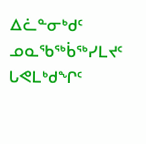ᐃᓛᓐᓂᒃᑯᑦ ᓄᓇᖃᖅᑳᖅᓯᒪᔪᑦ ᒐᕙᒪᒃᑯᖏᑦ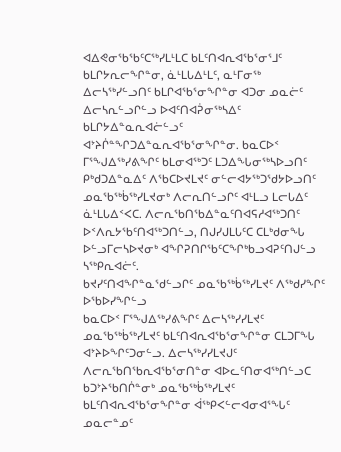ᐊᐃᕙᓂᖃᖃᑦᑕᖅᓯᒪᒻᒪᑕ ᑲᒪᑦᑎᐊᕆᐊᖃᕐᓂᕐᒧᑦ ᑲᒪᒋᔭᕆᓕᖏᓐᓂ, ᓈᒻᒪᒐᐃᒻᒪᑦ, ᓇᒻᒥᓂᖅ ᐃᓕᓴᖅᓯᓪᓗᑎᑦ ᑲᒪᒋᐊᖃᕐᓂᖏᓐᓂ ᐊᑐᓂ ᓄᓇᓖᑦ ᐃᓕᓴᕆᓪᓗᒋᓪᓗ ᐅᐊᑦᑎᐊᕉᓂᖅᓴᐃᑦ ᑲᒪᒋᔭᐃᓐᓇᕆᐊᓖᓪᓗᑦ ᐊᔾᔨᒌᓐᖏᑐᐃᓐᓇᕆᐊᖃᕐᓂᖏᓐᓂ. ᑲᓇᑕᐅᑉ ᒥᕐᖑᐃᖅᓯᕕᖏᑦ ᑲᒪᓂᐊᖅᑐᑦ ᒪᑐᐃᖓᓂᖅᓴᐅᓗᑎᑦ ᑭᒃᑯᑐᐃᓐᓇᐃᑦ ᐱᖃᑕᐅᔪᒪᔪᑦ ᓂᓪᓕᐊᔭᖅᑐᖁᔭᐅᓗᑎᑦ ᓄᓇᖃᖅᑳᖅᓯᒪᔪᓂᒃ ᐱᓕᕆᑎᓪᓗᒋᑦ ᐊᒻᒪᓗ ᒪᓕᒐᐃᑦ ᓈᒻᒪᒐᐃᑉᐸᑕ. ᐱᓕᕆᖃᑎᖃᐃᓐᓇᑦᑎᐊᕋᓱᐊᖅᑐᑎᑦ ᐅᑉᐱᕆᔭᖃᑦᑎᐊᖅᑐᑎᓪᓗ, ᑎᒍᓯᒍᒪᒐᑦᑕ ᑕᒪᒃᑯᓂᖓ ᐅᓪᓗᒥᓕᓴᐅᔪᓂᒃ ᐊᖏᕈᑎᒋᖃᑦᑕᖏᒃᑲᓗᐊᕈᑦᑎᒍᓪᓗ ᓴᖅᑭᕆᐊᓖᑦ.
ᑲᔪᓯᑦᑎᐊᖏᓐᓇᖁᓪᓗᒋᑦ ᓄᓇᖃᖅᑳᖅᓯᒪᔪᑦ ᐱᖅᑯᓯᖏᑦ ᐅᖃᐅᓯᖏᓪᓗ
ᑲᓇᑕᐅᑉ ᒥᕐᖑᐃᖅᓯᕕᖏᑦ ᐃᓕᓴᖅᓯᓯᒪᔪᑦ ᓄᓇᖃᖅᑳᖅᓯᒪᔪᑦ ᑲᒪᑦᑎᐊᕆᐊᖃᕐᓂᖏᓐᓂ ᑕᒪᑐᒥᖓ ᐊᔾᔨᐅᖏᑦᑐᓂᓪᓗ. ᐃᓕᓴᖅᓯᓯᒪᔪᒍᑦ ᐱᓕᕆᖃᑎᖃᕆᐊᖃᕐᓂᑎᓐᓂ ᐊᐅᓚᑦᑎᓂᐊᖅᑎᓪᓗᑕ ᑲᑐᔾᔨᖃᑎᒌᓐᓂᒃ ᓄᓇᖃᖅᑳᖅᓯᒪᔪᑦ ᑲᒪᑦᑎᐊᕆᐊᖃᕐᓂᖏᓐᓂ ᐋᖅᑭᐸᓪᓕᐊᓂᐊᕐᖓᑦ ᓄᓇᓕᓐᓄᑦ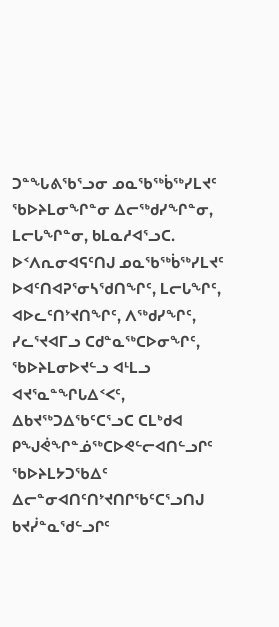ᑐᓐᖓᕕᖃᕐᓗᓂ ᓄᓇᖃᖅᑳᖅᓯᒪᔪᑦ ᖃᐅᔨᒪᓂᖏᓐᓂ ᐃᓕᖅᑯᓯᖏᓐᓂ, ᒪᓕᒐᖏᓐᓂ, ᑲᒪᓇᓱᐊᕐᓗᑕ. ᐅᑉᐱᕆᓂᐊᕋᑦᑎᒍ ᓄᓇᖃᖅᑳᖅᓯᒪᔪᑦ ᐅᐊᑦᑎᐊᕈᕐᓂᓴᖁᑎᖏᑦ, ᒪᓕᒐᖏᑦ, ᐊᐅᓚᑦᑎᔾᔪᑎᖏᑦ, ᐱᖅᑯᓯᖏᑦ, ᓯᓚᕐᔪᐊᒥᓗ ᑕᑯᓐᓇᖅᑕᐅᓂᖏᑦ, ᖃᐅᔨᒪᓂᐅᔪᓪᓗ ᐊᒻᒪᓗ ᐊᔪᕐᓇᓐᖏᒐᐃᑉᐸᑦ, ᐃᑲᔪᖅᑐᐃᖃᑦᑕᕐᓗᑕ ᑕᒪᒃᑯᐊ ᑭᖑᕚᖏᓐᓅᖅᑕᐅᕙᓪᓕᐊᑎᓪᓗᒋᑦ ᖃᐅᔨᒪᔭᑐᖃᐃᑦ ᐃᓕᓐᓂᐊᑎᑦᑎᔾᔪᑎᒋᖃᑦᑕᕐᓗᑎᒍ ᑲᔪᓰᓐᓇᖁᓪᓗᒋᑦ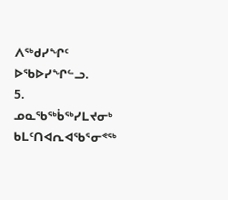ᐱᖅᑯᓯᖏᑦ ᐅᖃᐅᓯᖏᓪᓗ.
5. ᓄᓇᖃᖅᑳᖅᓯᒪᔪᓂᒃ ᑲᒪᑦᑎᐊᕆᐊᖃᕐᓂᕝᖅ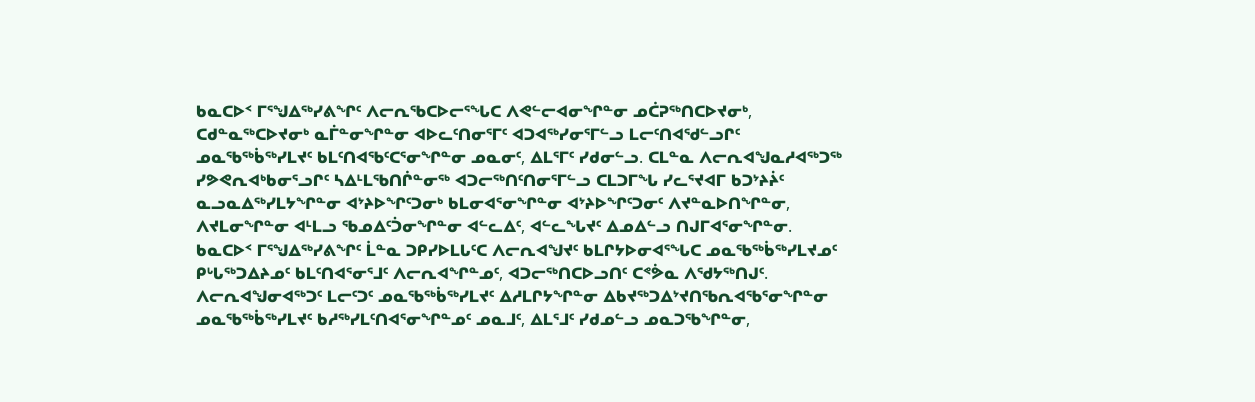ᑲᓇᑕᐅᑉ ᒥᕐᖑᐃᖅᓯᕕᖏᑦ ᐱᓕᕆᖃᑕᐅᓕᕐᖓᑕ ᐱᕙᓪᓕᐊᓂᖏᓐᓂ ᓄᑖᕈᖅᑎᑕᐅᔪᓂᒃ, ᑕᑯᓐᓇᖅᑕᐅᔪᓂᒃ ᓇᒦᓐᓂᖏᓐᓂ ᐊᐅᓚᑦᑎᓂᕐᒥᑦ ᐊᑐᐊᖅᓯᓂᕐᒥᓪᓗ ᒪᓕᑦᑎᐊᖁᓪᓗᒋᑦ ᓄᓇᖃᖅᑳᖅᓯᒪᔪᑦ ᑲᒪᑦᑎᐊᖃᑦᑕᕐᓂᖏᓐᓂ ᓄᓇᓂᑦ, ᐃᒪᕐᒥᑦ ᓯᑯᓂᓪᓗ. ᑕᒪᓐᓇ ᐱᓕᕆᐊᖑᓇᓱᐊᖅᑐᖅ ᓯᕗᕙᕆᐊᒃᑲᓂᕐᓗᒋᑦ ᓴᐃᒻᒪᖃᑎᒌᓐᓂᖅ ᐊᑐᓕᖅᑎᑦᑎᓂᕐᒥᓪᓗ ᑕᒪᑐᒥᖓ ᓯᓚᕐᔪᐊᒥ ᑲᑐᔾᔨᔩᑦ ᓇᓗᓇᐃᖅᓯᒪᔭᖏᓐᓂ ᐊᔾᔨᐅᖏᑦᑐᓂᒃ ᑲᒪᓂᐊᕐᓂᖏᓐᓂ ᐊᔾᔨᐅᖏᑦᑐᓂᑦ ᐱᔪᓐᓇᐅᑎᖏᓐᓂ, ᐱᔪᒪᓂᖏᓐᓂ ᐊᒻᒪᓗ ᖃᓄᐃᑦᑑᓂᖏᓐᓂ ᐊᓪᓚᐃᑦ, ᐊᓪᓚᖓᔪᑦ ᐃᓄᐃᓪᓗ ᑎᒍᒥᐊᕐᓂᖏᓐᓂ. ᑲᓇᑕᐅᑉ ᒥᕐᖑᐃᖅᓯᕕᖏᑦ ᒫᓐᓇ ᑐᑭᓯᐅᒪᒐᑦᑕ ᐱᓕᕆᐊᖑᔪᑦ ᑲᒪᒋᔭᐅᓂᐊᕐᖓᑕ ᓄᓇᖃᖅᑳᖅᓯᒪᔪᓄᑦ ᑭᒡᒐᖅᑐᐃᔨᓄᑦ ᑲᒪᑦᑎᐊᕐᓂᕐᒧᑦ ᐱᓕᕆᐊᖏᓐᓄᑦ, ᐊᑐᓕᖅᑎᑕᐅᓗᑎᑦ ᑕᕝᕘᓇ ᐱᖁᔭᖅᑎᒍᑦ. ᐱᓕᕆᐊᖑᓂᐊᖅᑐᑦ ᒪᓕᑦᑐᑦ ᓄᓇᖃᖅᑳᖅᓯᒪᔪᑦ ᐃᓱᒪᒋᔭᖏᓐᓂ ᐃᑲᔪᖅᑐᐃᔾᔪᑎᖃᕆᐊᖃᕐᓂᖏᓐᓂ ᓄᓇᖃᖅᑳᖅᓯᒪᔪᑦ ᑲᓱᖅᓯᒪᑦᑎᐊᕐᓂᖏᓐᓄᑦ ᓄᓇᒧᑦ, ᐃᒪᕐᒧᑦ ᓯᑯᓄᓪᓗ ᓄᓇᑐᖃᖏᓐᓂ,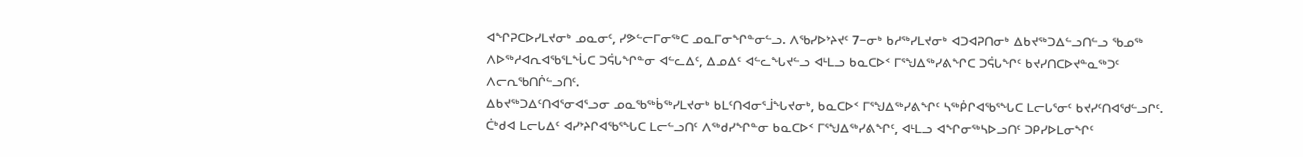ᐊᖏᕈᑕᐅᓯᒪᔪᓂᒃ ᓄᓇᓂᑦ, ᓯᕗᓪᓕᒥᓂᖅᑕ ᓄᓇᒥᓂᖏᓐᓂᓪᓗ. ᐱᖃᓯᐅᔾᔨᔪᑦ 7−ᓂᒃ ᑲᓱᖅᓯᒪᔪᓂᒃ ᐊᑐᐊᕈᑎᓂᒃ ᐃᑲᔪᖅᑐᐃᓪᓗᑎᓪᓗ ᖃᓄᖅ ᐱᐅᖅᓱᐊᕆᐊᖃᕐᒪᖔᑕ ᑐᕌᒐᖏᓐᓂ ᐊᓪᓚᐃᑦ, ᐃᓄᐃᑦ ᐊᓪᓚᖓᔪᓪᓗ ᐊᒻᒪᓗ ᑲᓇᑕᐅᑉ ᒥᕐᖑᐃᖅᓯᕕᖏᑕ ᑐᕌᒐᖏᑦ ᑲᔪᓯᑎᑕᐅᔪᓐᓇᖅᑐᑦ ᐱᓕᕆᖃᑎᒌᓪᓗᑎᑦ.
ᐃᑲᔪᖅᑐᐃᑦᑎᐊᕐᓂᐊᕐᓗᓂ ᓄᓇᖃᖅᑳᖅᓯᒪᔪᓂᒃ ᑲᒪᑦᑎᐊᓂᕐᒨᖓᔪᓂᒃ, ᑲᓇᑕᐅᑉ ᒥᕐᖑᐃᖅᓯᕕᖏᑦ ᓴᖅᑮᒋᐊᖃᕐᖓᑕ ᒪᓕᒐᕐᓂᑦ ᑲᔪᓯᑦᑎᐊᖁᓪᓗᒋᑦ. ᑖᒃᑯᐊ ᒪᓕᒐᐃᑦ ᐊᓯᔾᔨᒋᐊᖃᕐᖓᑕ ᒪᓕᓪᓗᑎᑦ ᐱᖅᑯᓯᖏᓐᓂ ᑲᓇᑕᐅᑉ ᒥᕐᖑᐃᖅᓯᕕᖏᑦ, ᐊᒻᒪᓗ ᐊᖏᓂᖅᓴᐅᓗᑎᑦ ᑐᑭᓯᐅᒪᓂᖏᑦ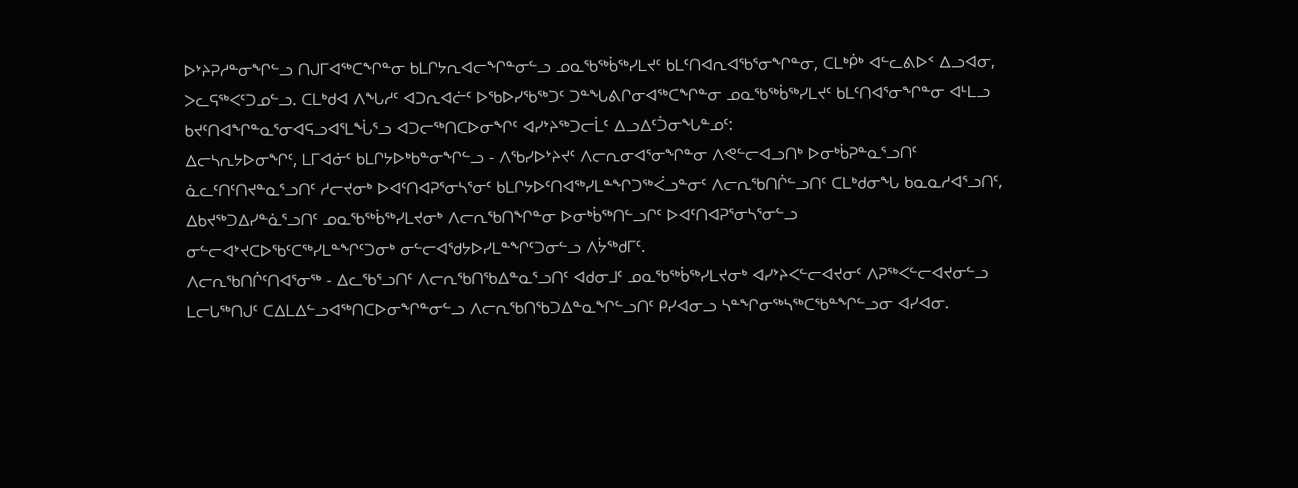ᐅᔾᔨᕈᓱᓐᓂᖏᓪᓗ ᑎᒍᒥᐊᖅᑕᖏᓐᓂ ᑲᒪᒋᔭᕆᐊᓕᖏᓐᓂᓪᓗ ᓄᓇᖃᖅᑳᖅᓯᒪᔪᑦ ᑲᒪᑦᑎᐊᕆᐊᖃᕐᓂᖏᓐᓂ, ᑕᒪᒃᑮᒃ ᐊᓪᓚᕕᐅᑉ ᐃᓗᐊᓂ, ᐳᓚᕋᖅᐸᑦᑐᓄᓪᓗ. ᑕᒪᒃᑯᐊ ᐱᖓᓱᑦ ᐊᑐᕆᐊᓖᑦ ᐅᖃᐅᓯᖃᖅᑐᑦ ᑐᓐᖓᕕᒋᓂᐊᖅᑕᖏᓐᓂ ᓄᓇᖃᖅᑳᖅᓯᒪᔪᑦ ᑲᒪᑦᑎᐊᕐᓂᖏᓐᓂ ᐊᒻᒪᓗ ᑲᔪᑦᑎᐊᖏᓐᓇᕐᓂᐊᕋᓗᐊᕐᒪᖔᕐᓗ ᐊᑐᓕᖅᑎᑕᐅᓂᖏᑦ ᐊᓯᔾᔨᖅᑐᓕᒫᑦ ᐃᓗᐃᑦᑑᓂᖓᓐᓄᑦ:
ᐃᓕᓴᕆᔭᐅᓂᖏᑦ, ᒪᒥᐊᓃᑦ ᑲᒪᒋᔭᐅᒃᑲᓐᓂᖏᓪᓗ - ᐱᖃᓯᐅᔾᔨᔪᑦ ᐱᓕᕆᓂᐊᕐᓂᖏᓐᓂ ᐱᕙᓪᓕᐊᓗᑎᒃ ᐅᓂᒃᑳᕈᓐᓇᕐᓗᑎᑦ ᓈᓚᑦᑎᑦᑎᔪᓐᓇᕐᓗᑎᑦ ᓱᓕᔪᓂᒃ ᐅᐊᑦᑎᐊᕈᕐᓂᓴᕐᓂᑦ ᑲᒪᒋᔭᐅᑦᑎᐊᖅᓯᒪᓐᖏᑐᖅᐹᓗᓐᓂᑦ ᐱᓕᕆᖃᑎᒌᓪᓗᑎᑦ ᑕᒪᒃᑯᓂᖓ ᑲᓇᓇᓱᐊᕐᓗᑎᑦ, ᐃᑲᔪᖅᑐᐃᓯᓐᓈᕐᓗᑎᑦ ᓄᓇᖃᖅᑳᖅᓯᒪᔪᓂᒃ ᐱᓕᕆᖃᑎᖏᓐᓂ ᐅᓂᒃᑳᖅᑎᓪᓗᒋᑦ ᐅᐊᑦᑎᐊᕈᕐᓂᓴᕐᓂᓪᓗ ᓂᓪᓕᐊᔾᔪᑕᐅᖃᑦᑕᖅᓯᒪᓐᖏᑦᑐᓂᒃ ᓂᓪᓕᐊᖁᔭᐅᓯᒪᓐᖏᑦᑐᓂᓪᓗ ᐱᔮᖅᑯᒥᑦ.
ᐱᓕᕆᖃᑎᒌᑦᑎᐊᕐᓂᖅ - ᐃᓚᖃᕐᓗᑎᑦ ᐱᓕᕆᖃᑎᖃᐃᓐᓇᕐᓗᑎᑦ ᐊᑯᓂᒧᑦ ᓄᓇᖃᖅᑳᖅᓯᒪᔪᓂᒃ ᐊᓯᔾᔨᐸᓪᓕᐊᔪᓂᑦ ᐱᕈᖅᐸᓪᓕᐊᔪᓂᓪᓗ ᒪᓕᒐᖅᑎᒍᑦ ᑕᐃᒪᐃᓪᓗᐊᖅᑎᑕᐅᓂᖏᓐᓂᓪᓗ ᐱᓕᕆᖃᑎᖃᑐᐃᓐᓇᖏᓪᓗᑎᑦ ᑭᓯᐊᓂᓗ ᓴᓐᖏᓂᖅᓴᖅᑕᖃᓐᖏᓪᓗᓂ ᐊᓯᐊᓂ.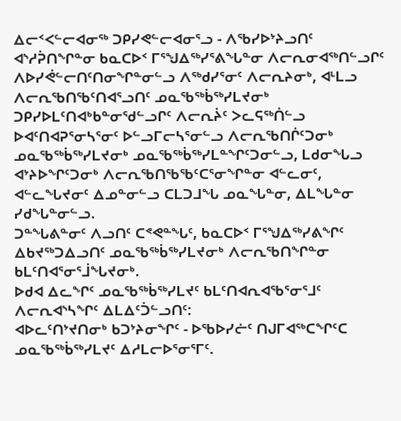ᐃᓕᑉᐸᓪᓕᐊᓂᖅ ᑐᑭᓯᕙᓪᓕᐊᓂᕐᓗ - ᐱᖃᓯᐅᔾᔨᓗᑎᑦ ᐊᔅᓱᕉᑎᖏᓐᓂ ᑲᓇᑕᐅᑉ ᒥᕐᖑᐃᖅᓯᕐᕕᖓᓐᓂ ᐱᓕᕆᓂᐊᖅᑎᓪᓗᒋᑦ ᐱᐅᓯᕚᓪᓕᑎᑦᑎᓂᖏᓐᓂᓪᓗ ᐱᖅᑯᓯᕐᓂᑦ ᐱᓕᕆᔨᓂᒃ, ᐊᒻᒪᓗ ᐱᓕᕆᖃᑎᖃᑦᑎᐊᕐᓗᑎᑦ ᓄᓇᖃᖅᑳᖅᓯᒪᔪᓂᒃ ᑐᑭᓯᐅᒪᑦᑎᐊᒃᑲᓐᓂᖁᓪᓗᒋᑦ ᐱᓕᕆᔩᑦ ᐳᓚᕋᖅᑏᓪᓗ ᐅᐊᑦᑎᐊᕈᕐᓂᓴᕐᓂᑦ ᐅᓪᓗᒥᓕᓴᕐᓂᓪᓗ ᐱᓕᕆᖃᑎᒌᑦᑐᓂᒃ ᓄᓇᖃᖅᑳᖅᓯᒪᔪᓂᒃ ᓄᓇᖃᖅᑳᖅᓯᒪᓐᖏᑦᑐᓂᓪᓗ, ᒪᑯᓂᖓᓗ ᐊᔾᔨᐅᖏᑦᑐᓂᒃ ᐱᓕᕆᖃᑎᖃᖃᑦᑕᕐᓂᖏᓐᓂ ᐊᓪᓚᓂᑦ, ᐊᓪᓚᖓᔪᓂᑦ ᐃᓄᓐᓂᓪᓗ ᑕᒪᑐᒧᖓ ᓄᓇᖓᓐᓂ, ᐃᒪᖓᓐᓂ ᓯᑯᖓᓐᓂᓪᓗ.
ᑐᓐᖓᕕᓐᓂᑦ ᐱᓗᑎᑦ ᑕᕝᕙᓐᖓᑦ, ᑲᓇᑕᐅᑉ ᒥᕐᖑᐃᖅᓯᕕᖏᑦ ᐃᑲᔪᖅᑐᐃᓗᑎᑦ ᓄᓇᖃᖅᑳᖅᓯᒪᔪᓂᒃ ᐱᓕᕆᖃᑎᖏᓐᓂ ᑲᒪᑦᑎᐊᕐᓂᕐᒨᖓᔪᓂᒃ.
ᐅᑯᐊ ᐃᓚᖏᑦ ᓄᓇᖃᖅᑳᖅᓯᒪᔪᑦ ᑲᒪᑦᑎᐊᕆᐊᖃᕐᓂᕐᒧᑦ ᐱᓕᕆᐊᔅᓴᖏᑦ ᐃᒪᐃᑦᑑᓪᓗᑎᑦ:
ᐊᐅᓚᑦᑎᔾᔪᑎᓂᒃ ᑲᑐᔾᔨᓂᖏᑦ - ᐅᖃᐅᓯᓖᑦ ᑎᒍᒥᐊᖅᑕᖏᑦᑕ ᓄᓇᖃᖅᑳᖅᓯᒪᔪᑦ ᐃᓱᒪᓕᐅᕐᓂᕐᒥᑦ.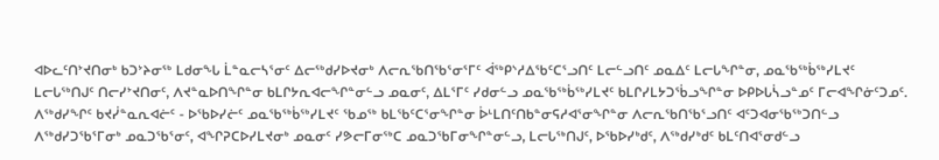ᐊᐅᓚᑦᑎᔾᔪᑎᓂᒃ ᑲᑐᔾᔨᓂᖅ ᒪᑯᓂᖓ ᒫᓐᓇᓕᓴᕐᓂᑦ ᐃᓕᖅᑯᓯᐅᔪᓂᒃ ᐱᓕᕆᖃᑎᖃᕐᓂᕐᒥᑦ ᐋᖅᑭᔅᓱᐃᖃᑦᑕᕐᓗᑎᑦ ᒪᓕᓪᓗᑎᑦ ᓄᓇᐃᑦ ᒪᓕᒐᖏᓐᓂ, ᓄᓇᖃᖅᑳᖅᓯᒪᔪᑦ ᒪᓕᒐᖅᑎᒍᑦ ᑎᓕᓯᔾᔪᑎᓂᑦ, ᐱᔪᓐᓇᐅᑎᖏᓐᓂ ᑲᒪᒋᔭᕆᐊᓕᖏᓐᓂᓪᓗ ᓄᓇᓂᑦ, ᐃᒪᕐᒥᑦ ᓯᑯᓂᓪᓗ ᓄᓇᖃᖅᑳᖅᓯᒪᔪᑦ ᑲᒪᒋᓯᒪᔭᑐᖄᓗᖏᓐᓂ ᐅᑭᐅᒐᓵᓗᓐᓄᑦ ᒥᓕᐊᖏᓃᑦᑐᓄᑦ.
ᐱᖅᑯᓯᖏᑦ ᑲᔪᓰᓐᓇᕆᐊᓖᑦ - ᐅᖃᐅᓯᓖᑦ ᓄᓇᖃᖅᑳᖅᓯᒪᔪᑦ ᖃᓄᖅ ᑲᒪᖃᑦᑕᕐᓂᖏᓐᓂ ᐆᒻᒪᑎᑦᑎᑲᓐᓂᕋᓱᐊᕐᓂᖏᓐᓂ ᐱᓕᕆᖃᑎᖃᕐᓗᑎᑦ ᐊᑦᑐᐊᓂᖃᖅᑐᑎᓪᓗ ᐱᖅᑯᓯᑐᖃᕐᒥᓂᒃ ᓄᓇᑐᖃᕐᓂᑦ, ᐊᖏᕈᑕᐅᓯᒪᔪᓂᒃ ᓄᓇᓂᑦ ᓯᕗᓕᒥᓂᖅᑕ ᓄᓇᑐᖃᒥᓂᖏᓐᓂᓪᓗ, ᒪᓕᒐᖅᑎᒍᑦ, ᐅᖃᐅᓯᒃᑯᑦ, ᐱᖅᑯᓯᒃᑯᑦ ᑲᒪᑦᑎᐊᕐᓂᑯᓪᓗ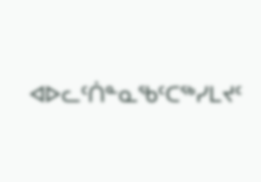ᐊᐅᓚᑦᑏᓐᓇᖃᑦᑕᖅᓯᒪᔪᑦ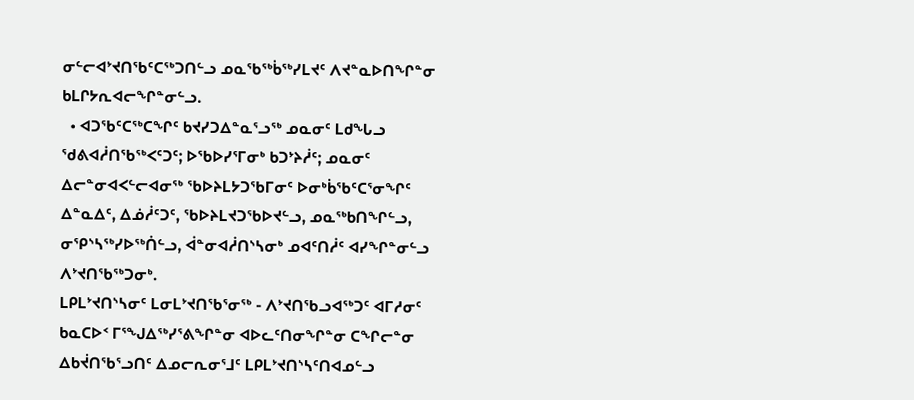ᓂᓪᓕᐊᔾᔪᑎᖃᑦᑕᖅᑐᑎᓪᓗ ᓄᓇᖃᖅᑳᖅᓯᒪᔪᑦ ᐱᔪᓐᓇᐅᑎᖏᓐᓂ ᑲᒪᒋᔭᕆᐊᓕᖏᓐᓂᓪᓗ.
  • ᐊᑐᖃᑦᑕᖅᑕᖏᑦ ᑲᔪᓯᑐᐃᓐᓇᕐᓗᖅ ᓄᓇᓂᑦ ᒪᑯᖓᓗ ᖁᕕᐊᓲᑎᖃᖅᐸᑦᑐᑦ; ᐅᖃᐅᓯᕐᒥᓂᒃ ᑲᑐᔾᔨᓲᑦ; ᓄᓇᓂᑦ ᐃᓕᓐᓂᐊᐸᓪᓕᐊᓂᖅ ᖃᐅᔨᒪᔭᑐᖃᒥᓂᑦ ᐅᓂᒃᑳᖃᑦᑕᕐᓂᖏᑦ ᐃᓐᓇᐃᑦ, ᐃᓅᓲᑦᑐᑦ, ᖃᐅᔨᒪᔪᑐᖃᐅᔪᓪᓗ, ᓄᓇᖅᑲᑎᖏᓪᓗ, ᓂᕿᔅᓴᖅᓯᐅᖅᑏᓪᓗ, ᐋᓐᓂᐊᓲᑎᔅᓴᓂᒃ ᓄᐊᑦᑎᓲᑦ ᐊᓯᖏᓐᓂᓪᓗ ᐱᔾᔪᑎᖃᖅᑐᓂᒃ.
ᒪᑭᒪᔾᔪᑎᔅᓴᓂᑦ ᒪᓂᒪᔾᔪᑎᖃᕐᓂᖅ - ᐱᔾᔪᑎᖃᓗᐊᖅᑐᑦ ᐊᒥᓱᓂᑦ ᑲᓇᑕᐅᑉ ᒥᕐᖑᐃᖅᓯᕐᕕᖏᓐᓂ ᐊᐅᓚᑦᑎᓂᖏᓐᓂ ᑕᖏᓕᓐᓂ ᐃᑲᔫᑎᖃᕐᓗᑎᑦ ᐃᓄᓕᕆᓂᕐᒧᑦ ᒪᑭᒪᔾᔪᑎᔅᓴᑦᑎᐊᓄᓪᓗ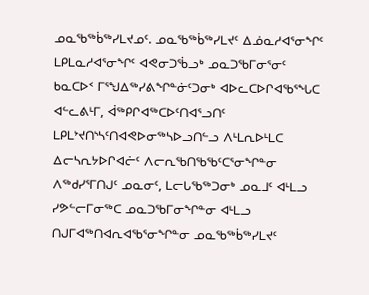ᓄᓇᖃᖅᑳᖅᓯᒪᔪᓄᑦ. ᓄᓇᖃᖅᑳᖅᓯᒪᔪᑦ ᐃᓅᓇᓱᐊᕐᓂᖏᑦ ᒪᑭᒪᓇᓱᐊᕐᓂᖏᑦ ᐊᕙᓂᑐᖄᓗᒃ ᓄᓇᑐᖃᒥᓂᕐᓂᑦ ᑲᓇᑕᐅᑉ ᒥᕐᖑᐃᖅᓯᕕᖏᓐᓃᑦᑐᓂᒃ ᐊᐅᓚᑕᐅᒋᐊᖃᕐᖓᑕ ᐊᓪᓚᕕᒻᒥ, ᐋᖅᑭᒋᐊᖅᑕᐅᑦᑎᐊᕐᓗᑎᑦ ᒪᑭᒪᔾᔪᑎᔅᓴᑦᑎᐊᕙᐅᓂᖅᓴᐅᓗᑎᓪᓗ ᐱᒻᒪᕆᐅᒻᒪᑕ ᐃᓕᓴᕆᔭᐅᒋᐊᓖᑦ ᐱᓕᕆᖃᑎᖃᖃᑦᑕᕐᓂᖏᓐᓂ ᐱᖅᑯᓯᕐᒥᑎᒍᑦ ᓄᓇᓂᑦ, ᒪᓕᒐᖃᖅᑐᓂᒃ ᓄᓇᒧᑦ ᐊᒻᒪᓗ ᓯᕗᓪᓕᒥᓂᖅᑕ ᓄᓇᑐᖃᒥᓂᖏᓐᓂ ᐊᒻᒪᓗ ᑎᒍᒥᐊᖅᑎᐊᕆᐊᖃᕐᓂᖏᓐᓂ ᓄᓇᖃᖅᑳᖅᓯᒪᔪᑦ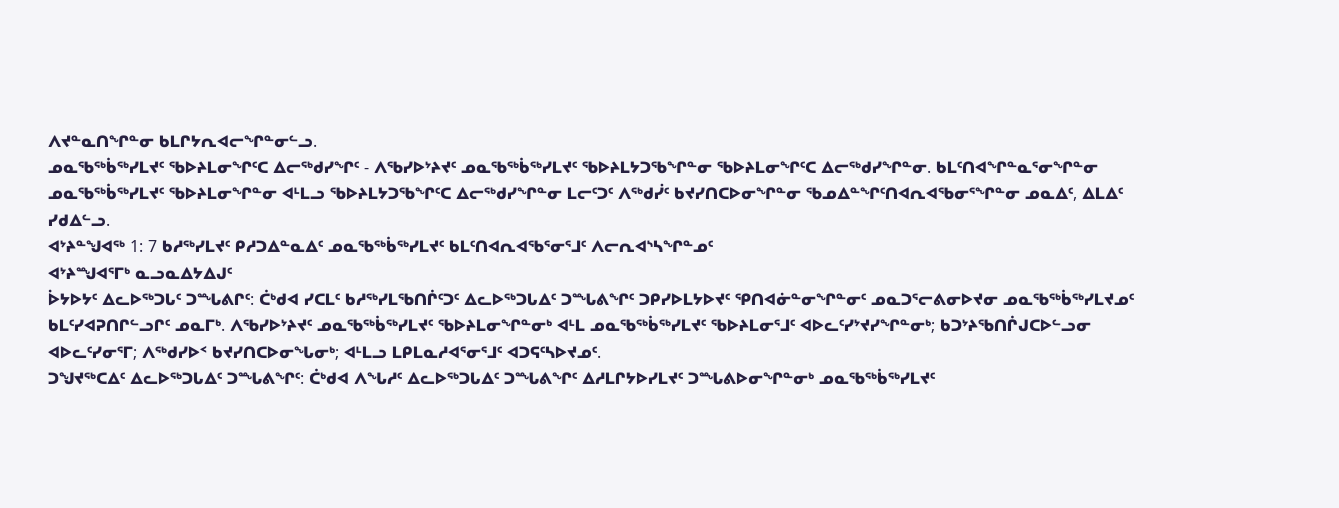ᐱᔪᓐᓇᑎᖏᓐᓂ ᑲᒪᒋᔭᕆᐊᓕᖏᓐᓂᓪᓗ.
ᓄᓇᖃᖅᑳᖅᓯᒪᔪᑦ ᖃᐅᔨᒪᓂᖏᑦᑕ ᐃᓕᖅᑯᓯᖏᑦ - ᐱᖃᓯᐅᔾᔨᔪᑦ ᓄᓇᖃᖅᑳᖅᓯᒪᔪᑦ ᖃᐅᔨᒪᔭᑐᖃᖏᓐᓂ ᖃᐅᔨᒪᓂᖏᑦᑕ ᐃᓕᖅᑯᓯᖏᓐᓂ. ᑲᒪᑦᑎᐊᖏᓐᓇᕐᓂᖏᓐᓂ ᓄᓇᖃᖅᑳᖅᓯᒪᔪᑦ ᖃᐅᔨᒪᓂᖏᓐᓂ ᐊᒻᒪᓗ ᖃᐅᔨᒪᔭᑐᖃᖏᑦᑕ ᐃᓕᖅᑯᓯᖏᓐᓂ ᒪᓕᑦᑐᑦ ᐱᖅᑯᓰᑦ ᑲᔪᓯᑎᑕᐅᓂᖏᓐᓂ ᖃᓄᐃᓐᖏᑦᑎᐊᕆᐊᖃᓂᕐᖏᓐᓂ ᓄᓇᐃᑦ, ᐃᒪᐃᑦ ᓯᑯᐃᓪᓗ.
ᐊᔾᔨᓐᖑᐊᖅ 1: 7 ᑲᓱᖅᓯᒪᔪᑦ ᑭᓱᑐᐃᓐᓇᐃᑦ ᓄᓇᖃᖅᑳᖅᓯᒪᔪᑦ ᑲᒪᑦᑎᐊᕆᐊᖃᕐᓂᕐᒧᑦ ᐱᓕᕆᐊᔅᓴᖏᓐᓄᑦ
ᐊᔾᔨᙳᐊᕐᒥᒃ ᓇᓗᓇᐃᔭᐃᒍᑦ
ᐆᔭᐅᔭᑦ ᐃᓚᐅᖅᑐᒐᑦ ᑐᙵᕕᒋᑦ: ᑖᒃᑯᐊ ᓯᑕᒪᑦ ᑲᓱᖅᓯᒪᖃᑎᒌᑦᑐᑦ ᐃᓚᐅᖅᑐᒐᐃᑦ ᑐᙵᕕᖏᑦ ᑐᑭᓯᐅᒪᔭᐅᔪᑦ ᕿᑎᐊᓃᓐᓂᖏᓐᓂᑦ ᓄᓇᑐᕐᓕᕕᓂᐅᔪᓂ ᓄᓇᖃᖅᑳᖅᓯᒪᔪᓄᑦ ᑲᒪᑦᓯᐊᕈᑎᒋᓪᓗᒋᑦ ᓄᓇᒥᒃ. ᐱᖃᓯᐅᔾᔨᔪᑦ ᓄᓇᖃᖅᑳᖅᓯᒪᔪᑦ ᖃᐅᔨᒪᓂᖏᓐᓂᒃ ᐊᒻᒪ ᓄᓇᖃᖅᑳᖅᓯᒪᔪᑦ ᖃᐅᔨᒪᓂᕐᒧᑦ ᐊᐅᓚᑦᓯᔾᔪᓯᖏᓐᓂᒃ; ᑲᑐᔾᔨᖃᑎᒌᒍᑕᐅᓪᓗᓂ ᐊᐅᓚᑦᓯᓂᕐᒥ; ᐱᖅᑯᓯᐅᑉ ᑲᔪᓯᑎᑕᐅᓂᖓᓂᒃ; ᐊᒻᒪᓗ ᒪᑭᒪᓇᓱᐊᕐᓂᕐᒧᑦ ᐊᑐᕋᑦᓴᐅᔪᓄᑦ.
ᑐᖑᔪᖅᑕᐃᑦ ᐃᓚᐅᖅᑐᒐᐃᑦ ᑐᙵᕕᖏᑦ: ᑖᒃᑯᐊ ᐱᖓᓱᑦ ᐃᓚᐅᖅᑐᒐᐃᑦ ᑐᙵᕕᖏᑦ ᐃᓱᒪᒋᔭᐅᓯᒪᔪᑦ ᑐᙵᕕᐅᓂᖏᓐᓂᒃ ᓄᓇᖃᖅᑳᖅᓯᒪᔪᑦ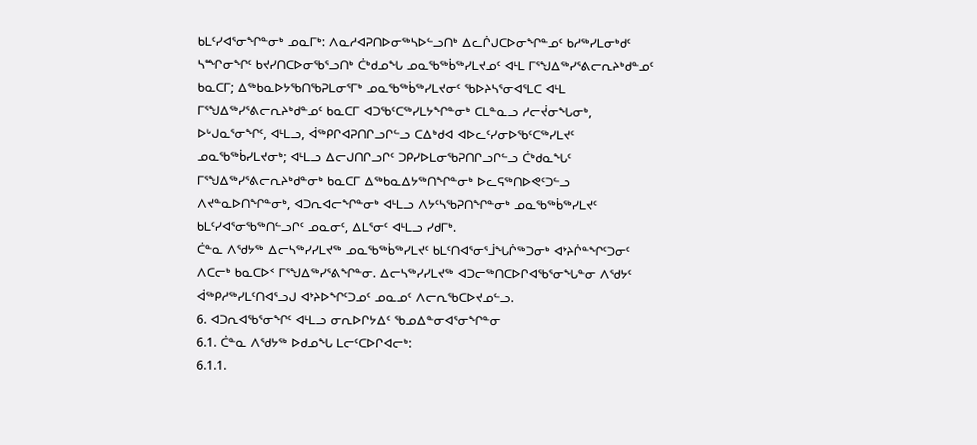ᑲᒪᑦᓯᐊᕐᓂᖏᓐᓂᒃ ᓄᓇᒥᒃ: ᐱᓇᓱᐊᕈᑎᐅᓂᖅᓴᐅᓪᓗᑎᒃ ᐃᓚᒌᒍᑕᐅᓂᖏᓐᓄᑦ ᑲᓱᖅᓯᒪᓂᒃᑯᑦ ᓴᙱᓂᖏᑦ ᑲᔪᓯᑎᑕᐅᓂᖃᕐᓗᑎᒃ ᑖᒃᑯᓄᖓ ᓄᓇᖃᖅᑳᖅᓯᒪᔪᓄᑦ ᐊᒻᒪ ᒥᕐᖑᐃᖅᓯᕐᕕᓕᕆᔨᒃᑯᓐᓄᑦ ᑲᓇᑕᒥ; ᐃᖅᑲᓇᐅᔭᖃᑎᖃᕈᒪᓂᕐᒥᒃ ᓄᓇᖃᖅᑳᖅᓯᒪᔪᓂᑦ ᖃᐅᔨᓴᕐᓂᐊᕐᒪᑕ ᐊᒻᒪ ᒥᕐᖑᐃᖅᓯᕐᕕᓕᕆᔨᒃᑯᓐᓄᑦ ᑲᓇᑕᒥ ᐊᑐᖃᑦᑕᖅᓯᒪᔭᖏᓐᓂᒃ ᑕᒪᓐᓇᓗ ᓱᓕᔫᓂᖓᓂᒃ, ᐅᒡᒍᓇᕐᓂᖏᑦ, ᐊᒻᒪᓗ, ᐋᖅᑭᒋᐊᕈᑎᒋᓗᒋᓪᓗ ᑕᐃᒃᑯᐊ ᐊᐅᓚᑦᓯᓂᐅᖃᑦᑕᖅᓯᒪᔪᑦ ᓄᓇᖃᖅᑳᓯᒪᔪᓂᒃ; ᐊᒻᒪᓗ ᐃᓕᒍᑎᒋᓗᒋᑦ ᑐᑭᓯᐅᒪᓂᖃᕈᑎᒋᓗᒋᓪᓗ ᑖᒃᑯᓇᖓᑦ ᒥᕐᖑᐃᖅᓯᕐᕕᓕᕆᔨᒃᑯᓐᓂᒃ ᑲᓇᑕᒥ ᐃᖅᑲᓇᐃᔭᖅᑎᖏᓐᓂᒃ ᐅᓚᕋᖅᑎᐅᕙᑦᑐᓪᓗ ᐱᔪᓐᓇᐅᑎᖏᓐᓂᒃ, ᐊᑐᕆᐊᓕᖏᓐᓂᒃ ᐊᒻᒪᓗ ᐱᔭᑦᓴᖃᕈᑎᖏᓐᓂᒃ ᓄᓇᖃᖅᑳᖅᓯᒪᔪᑦ ᑲᒪᑦᓯᐊᕐᓂᖃᖅᑎᓪᓗᒋᑦ ᓄᓇᓂᑦ, ᐃᒪᕐᓂᑦ ᐊᒻᒪᓗ ᓯᑯᒥᒃ.
ᑖᓐᓇ ᐱᖁᔭᖅ ᐃᓕᓴᖅᓯᓯᒪᔪᖅ ᓄᓇᖃᖅᑳᖅᓯᒪᔪᑦ ᑲᒪᑦᑎᐊᕐᓂᕐᒨᖓᒌᖅᑐᓂᒃ ᐊᔾᔨᒌᓐᖏᑦᑐᓂᑦ ᐱᑕᓕᒃ ᑲᓇᑕᐅᑉ ᒥᕐᖑᐃᖅᓯᕐᕕᖏᓐᓂ. ᐃᓕᓴᖅᓯᓯᒪᔪᖅ ᐊᑐᓕᖅᑎᑕᐅᒋᐊᖃᕐᓂᖓᓐᓂ ᐱᖁᔭᑦ ᐋᖅᑭᓱᖅᓯᒪᑦᑎᐊᕐᓗᒍ ᐊᔾᔨᐅᖏᑦᑐᓄᑦ ᓄᓇᓄᑦ ᐱᓕᕆᖃᑕᐅᔪᓄᓪᓗ.
6. ᐊᑐᕆᐊᖃᕐᓂᖏᑦ ᐊᒻᒪᓗ ᓂᕆᐅᒋᔭᐃᑦ ᖃᓄᐃᓐᓂᐊᕐᓂᖏᓐᓂ
6.1. ᑖᓐᓇ ᐱᖁᔭᖅ ᐅᑯᓄᖓ ᒪᓕᑦᑕᐅᒋᐊᓕᒃ:
6.1.1.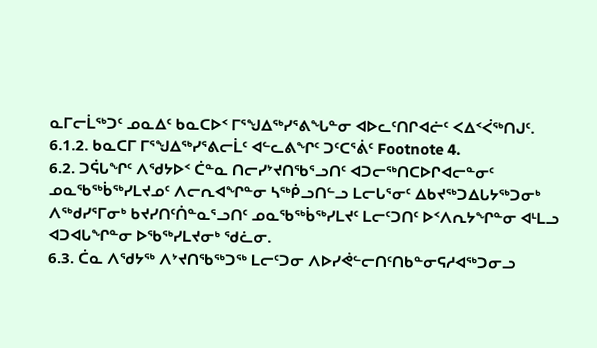ᓇᒥᓕᒫᖅᑐᑦ ᓄᓇᐃᑦ ᑲᓇᑕᐅᑉ ᒥᕐᖑᐃᖅᓯᕐᕕᖓᓐᓂ ᐊᐅᓚᑦᑎᒋᐊᓖᑦ ᐸᐃᑉᐹᖅᑎᒍᑦ.
6.1.2. ᑲᓇᑕᒥ ᒥᕐᖑᐃᖅᓯᕐᕕᓕᒫᑦ ᐊᓪᓚᕕᖏᑦ ᑐᑦᑕᕐᕖᑦ Footnote 4.
6.2. ᑐᕌᒐᖏᑦ ᐱᖁᔭᐅᑉ ᑖᓐᓇ ᑎᓕᓯᔾᔪᑎᖃᕐᓗᑎᑦ ᐊᑐᓕᖅᑎᑕᐅᒋᐊᓕᓐᓂᑦ ᓄᓇᖃᖅᑳᖅᓯᒪᔪᓄᑦ ᐱᓕᕆᐊᖏᓐᓂ ᓴᖅᑮᓗᑎᓪᓗ ᒪᓕᒐᕐᓂᑦ ᐃᑲᔪᖅᑐᐃᒐᔭᖅᑐᓂᒃ ᐱᖅᑯᓯᕐᒥᓂᒃ ᑲᔪᓯᑎᑦᑏᓐᓇᕐᓗᑎᑦ ᓄᓇᖃᖅᑳᖅᓯᒪᔪᑦ ᒪᓕᑦᑐᑎᑦ ᐅᑉᐱᕆᔭᖏᓐᓂ ᐊᒻᒪᓗ ᐊᑐᐊᒐᖏᓐᓂ ᐅᖃᖅᓯᒪᔪᓂᒃ ᖁᓛᓂ.
6.3. ᑖᓇ ᐱᖁᔭᖅ ᐱᔾᔪᑎᖃᖅᑐᖅ ᒪᓕᑦᑐᓂ ᐱᐅᓯᕚᓪᓕᑎᑦᑎᑲᓐᓂᕋᓱᐊᖅᑐᓂᓗ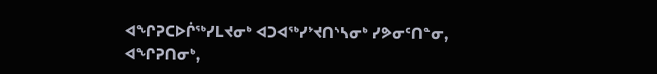ᐊᖏᕈᑕᐅᒌᖅᓯᒪᔪᓂᒃ ᐊᑐᐊᖅᓯᔾᔪᑎᔅᓴᓂᒃ ᓯᕗᓂᑦᑎᓐᓂ, ᐊᖏᕈᑎᓂᒃ,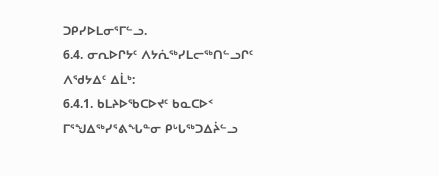ᑐᑭᓯᐅᒪᓂᕐᒥᓪᓗ.
6.4. ᓂᕆᐅᒋᔭᑦ ᐱᔭᕇᖅᓯᒪᓕᖅᑎᓪᓗᒋᑦ ᐱᖁᔭᐃᑦ ᐃᒫᒃ:
6.4.1. ᑲᒪᔨᐅᖃᑕᐅᔪᑦ ᑲᓇᑕᐅᑉ ᒥᕐᖑᐃᖅᓯᕐᕕᖓᓐᓂ ᑭᒡᒐᖅᑐᐃᔩᓪᓗ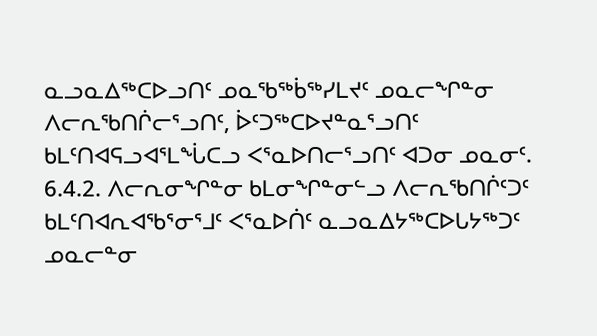ᓇᓗᓇᐃᖅᑕᐅᓗᑎᑦ ᓄᓇᖃᖅᑳᖅᓯᒪᔪᑦ ᓄᓇᓕᖏᓐᓂ ᐱᓕᕆᖃᑎᒌᓕᕐᓗᑎᑦ, ᐆᑦᑐᖅᑕᐅᔪᓐᓇᕐᓗᑎᑦ ᑲᒪᑦᑎᐊᕋᓗᐊᕐᒪᖔᑕᓗ ᐸᕐᓇᐅᑎᓕᕐᓗᑎᑦ ᐊᑐᓂ ᓄᓇᓂᑦ.
6.4.2. ᐱᓕᕆᓂᖏᓐᓂ ᑲᒪᓂᖏᓐᓂᓪᓗ ᐱᓕᕆᖃᑎᒌᑦᑐᑦ ᑲᒪᑦᑎᐊᕆᐊᖃᕐᓂᕐᒧᑦ ᐸᕐᓇᐅᑏᑦ ᓇᓗᓇᐃᔭᖅᑕᐅᒐᔭᖅᑐᑦ ᓄᓇᓕᓐᓂ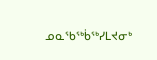ᓄᓇᖃᖅᑳᖅᓯᒪᔪᓂᒃ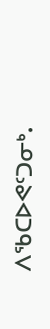ᐱᖃᑕᐅᕙᑦᑐᓂᒃ.